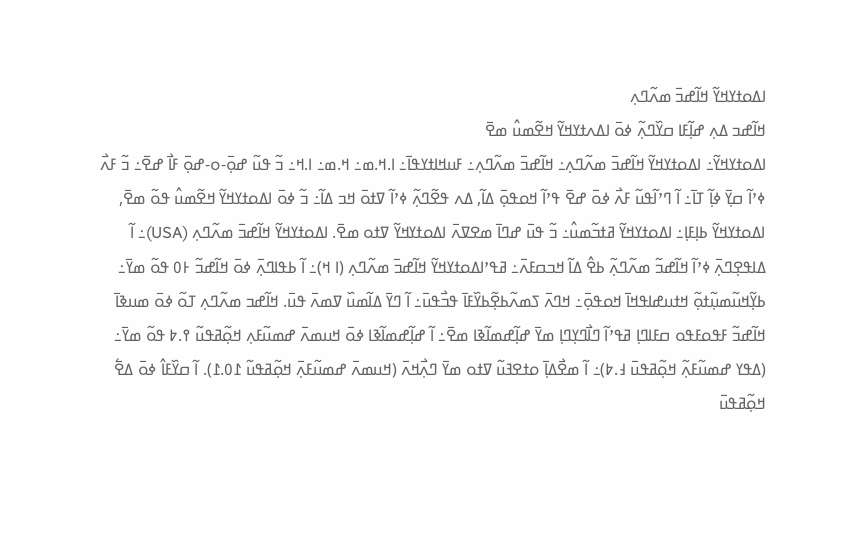ߊߡߋߙߌߞߌ߬ ߞߊ߬ߝߏ߫ ߘߍ߬ߣߍ߲
ߞߊ߬ߝߏ ߡߍ߲ ߝߊ߲߬ߓߊ ߛߌ߰ߣߍ߲߬ ߦߋ߫ ߊߡߍߙߌߞߌ߬ ߞߐ߬ߘߎ߮ ߘߐ߫
ߊߡߋߙߌߞߌ߬߸ ߊߡߋߙߌߞߌ߬ ߞߊ߬ߝߏ߫ ߘߍ߬ߣߍ߲߸ ߞߊ߬ߝߏ߫ ߘߍ߬ߣߍ߲߸ ߓߎߞߊߙߌߟߊ߫߸ ߊ.ߞ.ߘ߸ ߞ.ߘ߸ ߊ.ߞ߸ ߏ߬ ߟߎ߬ ߝߋ߲߫-ߋ-ߝߋ߲߫ ߓߊ߯ ߝߐ߫߸ ߏ߬ ߓߍ߯ ߦߴߊ߬ ߛߌ߲߫ ߦߊ߲߬ ߠߊ߫߸ ߊ߬ ߣߴߊ߬ߟߎ߬ ߓߍ߯ ߦߋ߫ ߝߐ߫ ߟߴߊ߬ ߞߋߟߋ߲߫ ߡߊ߬, ߡߍ ߟߐ߬ߣߍ߲߬ ߦߴߊ߬ ߜߙߋ߫ ߞߏ ߡߊ߬߸ ߏ߬ ߦߋ߫ ߊߡߋߙߌߞߌ߬ ߞߐ߬ߘߎ߮ ߟߋ߬ ߘߐ߫, ߊߡߋߙߌߞߌ߬ ߕߊ߲ߓߊ߲߸ ߊߡߋߙߌߞߌ߬ ߥߙߏ߬ߘߎ߮߸ ߏ߬ ߟߎ߫ ߝߣߊ߫ ߘߐߜߍ߫ ߊߡߋߙߌߞߌ߬ ߜߙߋ ߘߐ߫. ߊߡߋߙߌߞߌ߬ ߞߊ߬ߝߏ߫ ߘߍ߬ߣߍ߲ (USA)߸ ߊ߬ ߡߊߟߐ߲ߣߍ߲߫ ߦߴߊ߬ ߞߊ߬ߝߏ߬ ߘߍ߬ߣߍ߲߬ ߕߐ߮ ߡߊ߬ ߞߏߛߓߍ߫߸ ߥߟߴߊߡߋߙߌߞߌ߬ ߞߊ߬ߝߏ߫ ߘߍ߬ߣߍ߲ (ߊ ߞ)߸ ߊ߬ ߕߟߊߣߍ߲߫ ߦߋ߫ ߞߊ߬ߝߏ߬ ߅߀ ߟߋ߬ ߘߌ߫߸ ߕߌ߲߬ߞߎ߬ߘߎ߲߬ߙߋ߲߬ ߞߙߎߝߊߟߞߊ߫ ߞߋߟߋ߲߫߸ ߞߣߍ߫ ߖߘߍ߬ߕߐ߲߬ߕߌ߰ߓߊ߫ ߟߏ߯ߟߎ߫߸ ߊ߬ ߣߌ߫ ߡߊ߬ߘߎ߰ ߜߘߍ߫ ߟߎ߫. ߞߊ߬ߝߏ ߘߍ߬ߣߍ߲ ߠߋ߬ ߦߋ߫ ߘߎߢߊ߫ ߞߊ߬ߝߏ߬ ߓߟߋߓߟߋ ߛߓߊߣߊ߲ ߥߟߴߊ߬ ߣߊ߯ߣߌ߲ߣߊ߲ ߘߌ߫ ߝߊ߲߬ߝߘߊ߬ߢߊ ߘߐ߫߸ ߊ߬ ߝߊ߲߬ߝߘߊ߬ߢߊ ߦߋ߫ ߞߎߘߍ߫ ߝߘߎ߬ߓߍ߲ ߞߋ߲߬ߥߟߎ߬ ߉.߈ ߟߋ߬ ߘߌ߫߸ (ߡߟߌ ߝߘߎ߬ߓߍ߲߬ ߞߋ߲߬ߥߟߎ߫ ߃.߈)߸ ߊ߬ ߘߐ߯ߡߊ߲߫ ߋߙߐߔߎ߬ ߜߙߋ ߘߌ߫ ߣߍ߲߯ߞߍ߫ (ߞߎߘߍ߫ ߝߘߎ߬ߓߍ߲߫ ߞߋ߲߬ߥߟߎ߬ ߁߀.߁). ߊ߬ ߛߌ߰ߓߊ߮ ߦߋ߫ ߡߐ߱ ߞߋ߲߬ߥߟߎ߫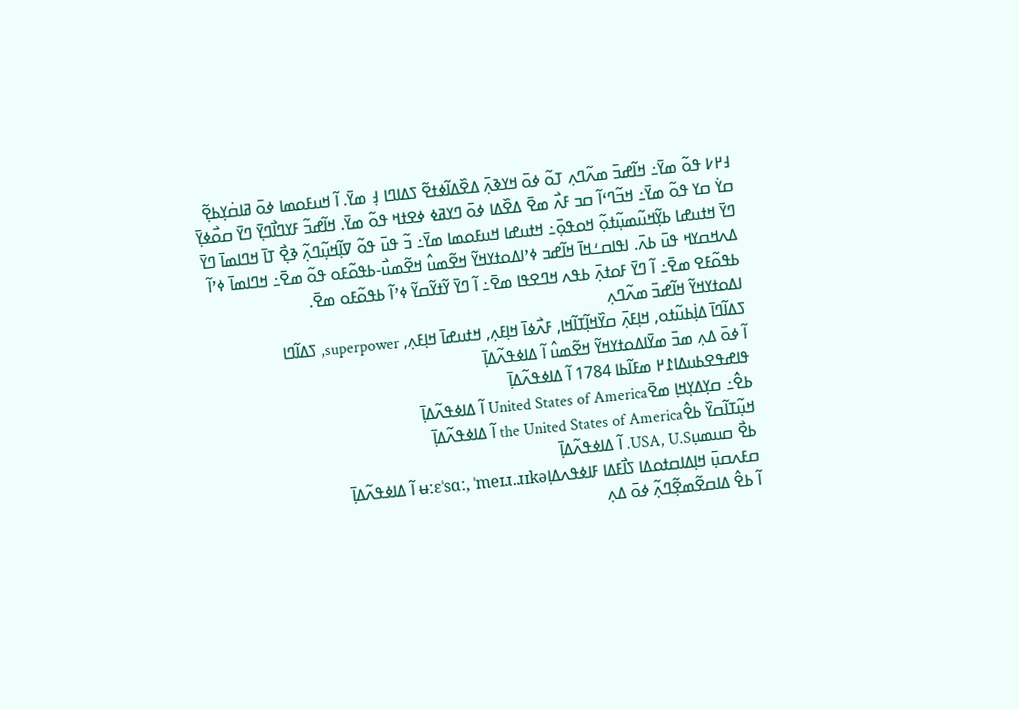߃߂߇ ߟߋ߬ ߘߌ߫߸ ߞߊ߬ߝߏ߫ ߘߍ߬ߣߍ߲ ߠߋ߬ ߦߋ߫ ߞߌߢߍ߲߫ ߡߐ߰ߡߊ߬ߦߙߐ߬ ߖߡߊߣߊ ߃߲ ߘߌ߫. ߊ߬ ߞߎߓߋߘߊ ߦߋ߫ ߥߊߛ߭ߌ߲ߕߐ߲߬ ߛߌ߭ ߛߌ ߟߋ߬ ߘߌ߫߸ ߞߏ߬ߣߵߊ߬ ߛߏ ߓߍ߯ ߘߐ߫ ߡߐ߰ߡߊ ߦߋ߫ ߣߌߥߦ ߦߐߙߞ ߟߋ߬ ߘߌ߫. ߞߊ߬ߝߏ߬ ߓߌߣߊ߯ߣߌ߲߫ ߣߌ߫ ߛߋ߯ߦߌ߲߫ ߣߌ߫ ߞߙߎߝߊ ߕߌ߲߬ߞߎ߬ߘߎ߲߬ߙߋ߲߬ ߞߋߟߋ߲߫߸ ߞߙߎߝߊ ߞߎߓߋߘߊ ߘߌ߫߸ ߏ߬ ߟߎ߫ ߟߋ߬ ߜߊ߲߬ߞߎ߲߬ߣߍ߲߬ ߢߐ߲߯ ߠߊ߫ ߞߣߊߘߊ߫ ߣߌ߫ ߡߍߞߛߌߞ ߟߎ߫ ߕߍ߫. ߊߟߊߛߑߞߊ߫ ߞߊ߬ߝߏ ߦߴߊߡߋߙߌߞߌ߬ ߞߐ߬ߘߎ߮ ߞߐ߬ߘߎ߯-ߕߟߋ߬ߓߋ ߟߋ߬ ߘߐ߫߸ ߞߣߊߘߊ߫ ߦߴߊ߬ ߕߟߋ߬ߓߐ ߘߐ߫߸ ߊ߬ ߣߌ߫ ߓߋߙߍ߲߫ ߕߟߍ ߞߣߐߟߊ ߘߐ߫߸ ߊ߬ ߣߌ߫ ߌ߬ߙߌ߬ߛߌ߬ ߦߴߊ߬ ߕߟߋ߬ߓߋ ߘߐ߫.
ߊߡߋߙߌߞߌ߬ ߞߊ߬ߝߏ߫ ߘߍ߬ߣߍ߲
ߖߡߊ߬ߣߊ߫ ߡߊ߲߭ߕߎ߬ߙߋ, ߞߊ߲ߓߍ߲߫ ߛߌ߰ߞߊ߲߬ߠߊ߬ߞߊ, ߓߍ߯ߦߊ߫ ߞߊ߲ߓߍ߲, ߞߙߎߝߊ߫ ߞߊ߲ߓߍ߲, superpower, ߖߡߊ߬ߣߊ
ߊ߬ ߦߋ߫ ߡߍ߲ ߘߏ߫ ߘߌ߫ߊߡߋߙߌߞߌ߬ ߞߐ߬ߘߎ߮ ߊ߬ ߡߊߦߟߍ߬ߡߊ߲߫
ߟߊߝߟߐߕߎߡߊ߁߂ ߘߓߊ߬ߕߊ 1784 ߊ߬ ߡߊߦߟߍ߬ߡߊ߲߫
ߕߐ߮߸ ߛߌ߲ߡߌ߲ߞߊ߲ ߘߐ߫United States of America ߊ߬ ߡߊߦߟߍ߬ߡߊ߲߫
ߞߎ߲߬ߠߊ߬ߛߌ߰ ߕߐ߮the United States of America ߊ߬ ߡߊߦߟߍ߬ߡߊ߲߫
ߕߐ߯ ߛߎߘߎ߲USA, U.S. ߊ߬ ߡߊߦߟߍ߬ߡߊ߲߫
ߛߓߍߛߎ߲߫ ߞߊ߲ߡߊߛߙߋߡߊ ߖߊ߯ߓߡߊ ߓߊߦߟߍߡߊ߲ʉːɛˈsɑː, ˈmeɪɹ.ɹɪkə ߊ߬ ߡߊߦߟߍ߬ߡߊ߲߫
ߊ߬ ߕߐ߮ ߡߊߛߐ߬ߘߐ߲߬ߣߍ߲߬ ߦߋ߫ ߡߍ߲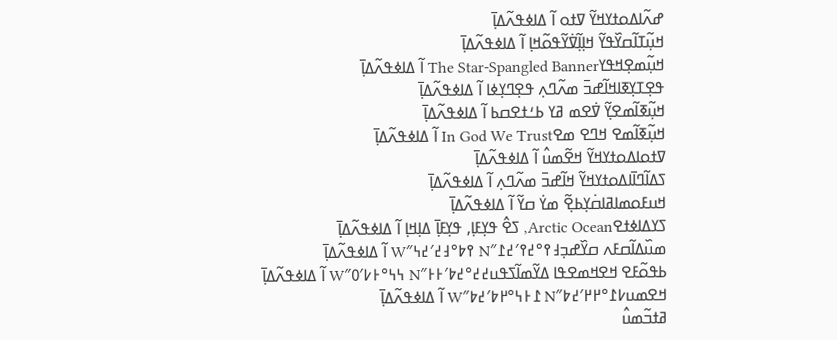ߝߍ߬ߊߡߋߙߌߞߌ߬ ߜߙߋ ߊ߬ ߡߊߦߟߍ߬ߡߊ߲߫
ߞߎ߲߬ߠߊ߬ߛߌ߰ߟߌ߬ ߞߊ߲ߊ߲߬ߜ߭ߌ߬ߟߋ߬ߞߊ߲ ߊ߬ ߡߊߦߟߍ߬ߡߊ߲߫
ߞߎ߲߬ߘߐ߲ߞߟߌThe Star-Spangled Banner ߊ߬ ߡߊߦߟߍ߬ߡߊ߲߫
ߟߐ߲ߠߌ߲ߧߊߞߊ߬ߝߏ߫ ߘߍ߬ߣߍ߲ ߟߐ߲ߣߌ߲ߦߊ ߊ߬ ߡߊߦߟߍ߬ߡߊ߲߫
ߞߎ߲߬ߧߊ߬ߘߐߌ߲߬ ߜ߭ߐߘ ߥߌ ߕߑߙߐߛߕ ߊ߬ ߡߊߦߟߍ߬ߡߊ߲߫
ߞߎ߲߬ߧߊ߬ߘߐ ߞߣߐ ߘߐIn God We Trust ߊ߬ ߡߊߦߟߍ߬ߡߊ߲߫
ߜߙߋߊߡߋߙߌߞߌ߬ ߞߐ߬ߘߎ߮ ߊ߬ ߡߊߦߟߍ߬ߡߊ߲߫
ߖߡߊ߬ߣߊ߫ߊߡߋߙߌߞߌ߬ ߞߊ߬ߝߏ߫ ߘߍ߬ߣߍ߲ ߊ߬ ߡߊߦߟߍ߬ߡߊ߲߫
ߞߎߓߋߘߊߥߊߛ߭ߌ߲ߕߐ߲߬ ߘߌ߭ ߛߌ߬ ߊ߬ ߡߊߦߟߍ߬ߡߊ߲߫
ߖߌߡߊߦߙߐArctic Ocean, ߖߐ߮ ߟߌ߲ߓߊ߲, ߟߌ߲ߓߊ߲߫ ߡߊ߲ߞߊ߲ ߊ߬ ߡߊߦߟߍ߬ߡߊ߲߫
ߘߎ߰ߡߊ߬ߛߓߍ ߛߌ߰ߝߏ߲߃߉°߄߉′߄߁″N ߉߈°߃߄′߄߆″W ߊ߬ ߡߊߦߟߍ߬ߡߊ߲߫
ߕߟߋ߬ߓߐ ߞߐߞߘߐߟߊ ߡߌ߬ߘߊ߬ߖߟߎ߄߄°߄߈′߅߅″N ߆߆°߅߇′߀″W ߊ߬ ߡߊߦߟߍ߬ߡߊ߲߫
ߞߐߘߎ߇߁°߂߂′߄߈″N ߁߅߆°߂߈′߄߈″W ߊ߬ ߡߊߦߟߍ߬ߡߊ߲߫
ߥߙߏ߬ߘߎ߮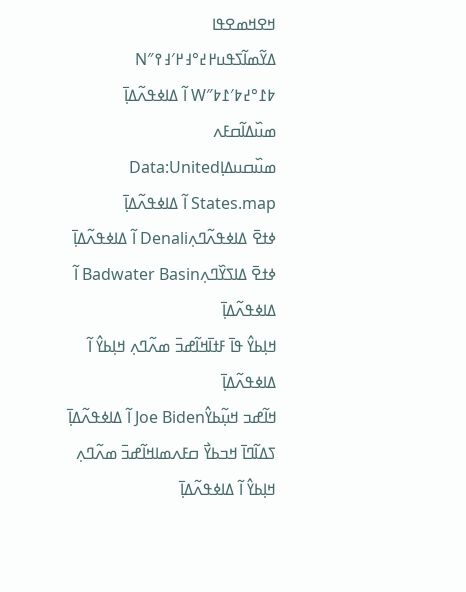ߞߐߞߘߐߟߊ ߡߌ߬ߘߊ߬ߖߟߎ߂߄°߃߂′߃߉″N ߈߁°߄߈′߁߈″W ߊ߬ ߡߊߦߟߍ߬ߡߊ߲߫
ߘߎ߰ߡߊ߬ߛߓߍ ߘߎ߰ߛߎߡߊ߲Data:United States.map ߊ߬ ߡߊߦߟߍ߬ߡߊ߲߫
ߦߙߐ߫ ߡߊߦߟߍ߬ߣߍ߲Denali ߊ߬ ߡߊߦߟߍ߬ߡߊ߲߫
ߦߙߐ߫ ߡߊߖߌ߰ߣߍ߲Badwater Basin ߊ߬ ߡߊߦߟߍ߬ߡߊ߲߫
ߞߊ߲ߕߌ߮ ߟߊ߫ ߓߙߊ߫ߞߊ߬ߝߏ߫ ߘߍ߬ߣߍ߲ ߞߊ߲ߕߌ߮ ߊ߬ ߡߊߦߟߍ߬ߡߊ߲߫
ߞߊ߬ߝߏ ߞߎ߲߬ߕߌ߮Joe Biden ߊ߬ ߡߊߦߟߍ߬ߡߊ߲߫
ߖߡߊ߬ߣߊ߫ ߞߏߕߌ߯ ߛߓߍߘߊߞߊ߬ߝߏ߫ ߘߍ߬ߣߍ߲ ߞߊ߲ߕߌ߮ ߊ߬ ߡߊߦߟߍ߬ߡߊ߲߫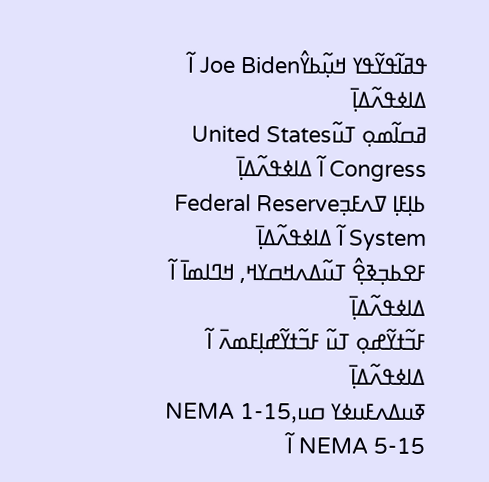ߟߥߊ߬ߟߌ߬ߟߌ ߞߎ߲߬ߕߌ߮Joe Biden ߊ߬ ߡߊߦߟߍ߬ߡߊ߲߫
ߥߛߊ߬ߘߋ߲ ߠߎ߬United States Congress ߊ߬ ߡߊߦߟߍ߬ߡߊ߲߫
ߕߊ߲ߓߊ߲ ߜߍߓߏ߲Federal Reserve System ߊ߬ ߡߊߦߟߍ߬ߡߊ߲߫
ߓߐߕߏ߲ߢߐ߲߮ ߠߎ߬ߡߍߞߛߌߞ, ߞߣߊߘߊ߫ ߊ߬ ߡߊߦߟߍ߬ߡߊ߲߫
ߓߏ߬ߙߌ߬ߝߋ߲ ߠߎ߬ ߓߏ߬ߙߌ߬ߝߊ߲ߓߘߍ߫ ߊ߬ ߡߊߦߟߍ߬ߡߊ߲߫
ߧߎߡߍߓߎߦߌ ߛߎNEMA 1-15, NEMA 5-15 ߊ߬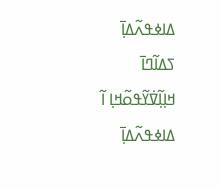ߡߊߦߟߍ߬ߡߊ߲߫
ߖߡߊ߬ߣߊ߫ ߞߊ߲ߊ߲߬ߜ߭ߌ߬ߟߋ߬ߞߊ߲ ߊ߬ ߡߊߦߟߍ߬ߡߊ߲߫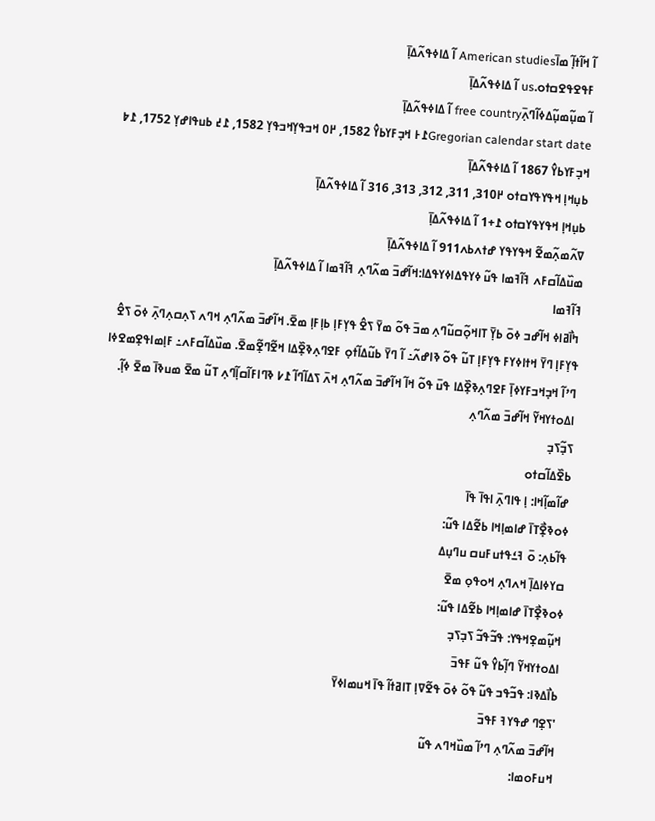ߊ߬ ߞߊ߬ߙߊ߲߬ ߘߊ߫American studies ߊ߬ ߡߊߦߟߍ߬ߡߊ߲߫
ߓߟߐߟߐߛߙߋ.us ߊ߬ ߡߊߦߟߍ߬ߡߊ߲߫
ߊ߬ ߘߎ߲߬ߘߎ߲߬ߡߦߊ߬ߣߍ߲߫free country ߊ߬ ߡߊߦߟߍ߬ߡߊ߲߫
Gregorian calendar start date߁߅ ߞߏ߲ߓߌߕߌ߮ 1582, ߂߀ ߞߏߟߌ߲ߞߏߟߌ߲ 1582, ߁߄ ߕߎߟߊߝߌ߲ 1752, ߁߈ ߞߏ߲ߓߌߕߌ߮ 1867 ߊ߬ ߡߊߦߟߍ߬ߡߊ߲߫
ߕߎ߲ߞߊ߲ ߞߟߌߟߌߛߙߋ ߂310, 311, 312, 313, 316 ߊ߬ ߡߊߦߟߍ߬ߡߊ߲߫
ߕߎ߲ߞߊ߲ ߞߟߌߟߌߛߙߋ ߁+1 ߊ߬ ߡߊߦߟߍ߬ߡߊ߲߫
ߜߍ߬ߘߍ߲߬ߘߐ߬ ߞߟߌߟߌ ߝߙߍߕߍ911 ߊ߬ ߡߊߦߟߍ߬ߡߊ߲߫
ߘߎ߰ߡߊ߬ߛߓߍ ߔߊ߬ߔߘߊ ߟߎ߬ ߦߌߟߡߊߦߌߟߡߊ:ߞߊ߬ߝߏ߫ ߘߍ߬ߣߍ߲ ߔߊ߬ߔߘߊ ߊ߬ ߡߊߦߟߍ߬ߡߊ߲߫
ߔߊ߬ߔߘߊ
ߤߊ߯ߥߊߦ ߞߊ߬ߝߏ ߦߋ߫ ߕߌ߲߫ ߠߊߞߋ߲߬ߛߎ߬ߣߍ߲ ߘߏ߫ ߟߋ߬ ߘߌ߫ ߖߐ߮ ߟߌ߲ߓߊ߲ ߕߊ߲ߓߊ߲ ߘߐ߫. ߞߊ߬ߝߏ߫ ߘߍ߬ߣߍ߲ ߞߣߍ ߖߍ߲ߛߍ߲ߣߍ߲߫ ߦߋ߫ ߖߐ߮ ߟߌ߲ߓߊ߲ ߣߌ߫ ߞߙߊߦߌߓ ߟߌ߲ߓߊ߲ ߠߎ߬ ߟߋ߬ ߢߊߝߍ߬߸ ߊ߬ ߣߌ߫ ߕߎ߬ߡߊ߬ߙߋ߲ ߓߐߣߍ߲ߢߐ߲߰ߡߊ ߞߐ߬ߣߐ߲߬ߘߐ߫. ߘߎ߰ߡߊ߬ߛߓߍ߸ ߓߊ߲ߘߊߟߐ߲ߘߐߦߊ ߣߴߊ߬ ߞߏ߲ߞߏߓߌߦߊ߲߫ ߓߐߣߍ߲ߢߐ߲߰ߡߊ ߟߎ߫ ߟߋ߬ ߞߊ߬ ߞߊ߬ߝߏ߫ ߘߍ߬ߣߍ߲ ߞߍ߫ ߖߡߊ߬ߣߊ߬ ߁߇ ߢߣߊߓߊ߬ߛߊ߲߬ߣߍ߲ ߠߎ߬ ߘߐ߫ ߘߎߢߊ߫ ߘߐ߫ ߦߊ߲߬.
ߊߡߋߙߌߞߌ߬ ߞߊ߬ߝߏ߫ ߘߍ߬ߣߍ߲
ߖߏ߲߬ߖߏ߲
ߕߐ߰ߡߊ߬ߛߙߋ
ߝߊ߬ߘߊ߲߬ߞߊ: ߊ߲ ߟߊߣߍ߲߫ ߊߟߊ߫ ߟߊ߫
ߦߋߢߐ߲߯ߠߊ߫ ߝߊߘߊ߲ߞߊ ߕߐ߬ߡߊ ߟߎ߬:
ߟߊ߬ߕߍ߲: ߋ߫ ߔߑߟߙߎߓߎߛ ߎߣߎ߲ߡ
ߛߌߦߊߡߊ߲߫ ߞߍߣߍ߲ ߞߋߟߋ߲ ߘߐ߫
ߦߋߢߐ߲߯ߠߊ߫ ߝߊߘߊ߲ߞߊ ߕߐ߬ߡߊ ߟߎ߬:
ߞߎ߲߬ߘߐ߲ߞߟߌ: ߟߏ߬ߟߏ߬ ߖߏ߲ߖߏ߲
ߊߡߋߙߌߞߌ߬ ߣߊ߲߬ߕߌ߮ ߟߎ߬ ߓߟߏ߫
ߕߊ߯ߡߢߊ: ߟߏ߬ߟߏ ߟߎ߬ ߟߋ߬ ߦߋ߫ ߟߐ߬ߜߊ߲ ߠߊߥߙߊ߬ ߟߊ߫ ߞߎߘߊߦߌ߫
'ߖߐ߲ߣ ߝߟߌߔ ߓߟߏ߫
ߞߊ߬ߝߏ߫ ߘߍ߬ߣߍ߲ ߣߴߊ߬ ߘߎ߰ߞߣߍ ߟߎ߬
ߞߎߓߋߘߊ: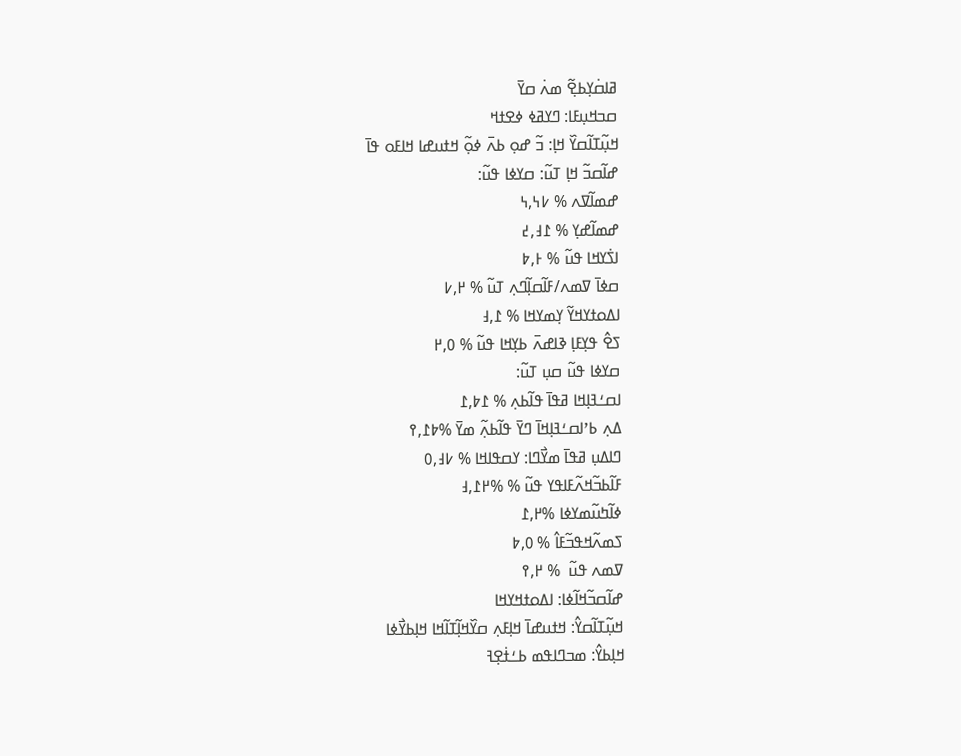ߥߊߛ߭ߌ߲ߕߐ߲߬ ߘߍ߭ ߛߌ߫
ߛߏߞߎ߲ߓߊ: ߣߌߥߦ ߦߐߙߞ
ߞߎ߲߬ߠߊ߬ߛߌ߰ ߞߊ߲: ߏ߬ ߝߋ߲ ߕߍ߫ ߦߋ߲߬ ߞߙߎߝߊ ߞߊߓߋ ߟߊ߫
ߝߊ߬ߛߏ߬ ߞߊ߲ ߠߎ߬: ߛߌߦߊ ߟߎ߬:
ߝߘߊ߬ߜߍ % ߇߆,߆
ߝߘߊ߬ߝߌ߲ % ߁߃,߄
ߊߖ߭ߌߞߊ ߟߎ߬ % ߅,߈
ߛߦߊ߫ ߜߘߍ/ߓߊ߬ߛߊ߲߬ߣߍ߲ ߠߎ߬ % ߂,߇
ߊߡߋߙߌߞߌ߬ ߌ߲ߘߌߞߊ % ߁,߃
ߖߐ߮ ߟߌ߲ߓߊ߲ ߢߊߝߍ߫ ߕߌ߲ߞߊ ߟߎ߬ % ߀,߂
ߛߌߦߊ ߟߎ߬ ߛߎ߲ ߠߎ߬:
ߊߛߑߔߊ߲ߞߊ ߥߟߊ߫ ߟߊ߬ߕߍ߲ % ߁߈,߁
ߡߍ߲ ߕߴߊߛߑߔߊ߲ߞߊ߫ ߣߌ߫ ߟߊ߬ߕߍ߲߬ ߘߌ߫ %߈߁,߉
ߣߊߡߎ߲ ߥߟߊ߫ ߘߌ߯ߣߊ: ߌߛߟߊߞߊ % ߇߃,߀
ߓߊ߬ߕߏ߬ߞߍ߬ߓߊߟߌ ߟߎ߬ % %߂߁,߃
ߦߊ߬ߤߎ߬ߘߌߦߊ %߂,߁
ߖߘߍ߬ߞߟߏ߬ߓߊ߮ % ߀,߈
ߜߘߍ ߟߎ߬  % ߂,߉
ߝߊ߬ߛߏ߬ߞߊ߬ߦߊ: ߊߡߋߙߞߌߞߊ
ߞߎ߲߬ߠߊ߬ߛߌ߮: ߞߙߎߝߊ߫ ߞߊ߲ߓߍ߲ ߛߌ߰ߞߊ߲߬ߠߊ߬ߞߊ ߞߊ߲ߕߌ߯ߦߊ
ߞߊ߲ߕߌ߮: ߘߏߣߊߟߘ ߕߑߙ߭ߐ߲ߔ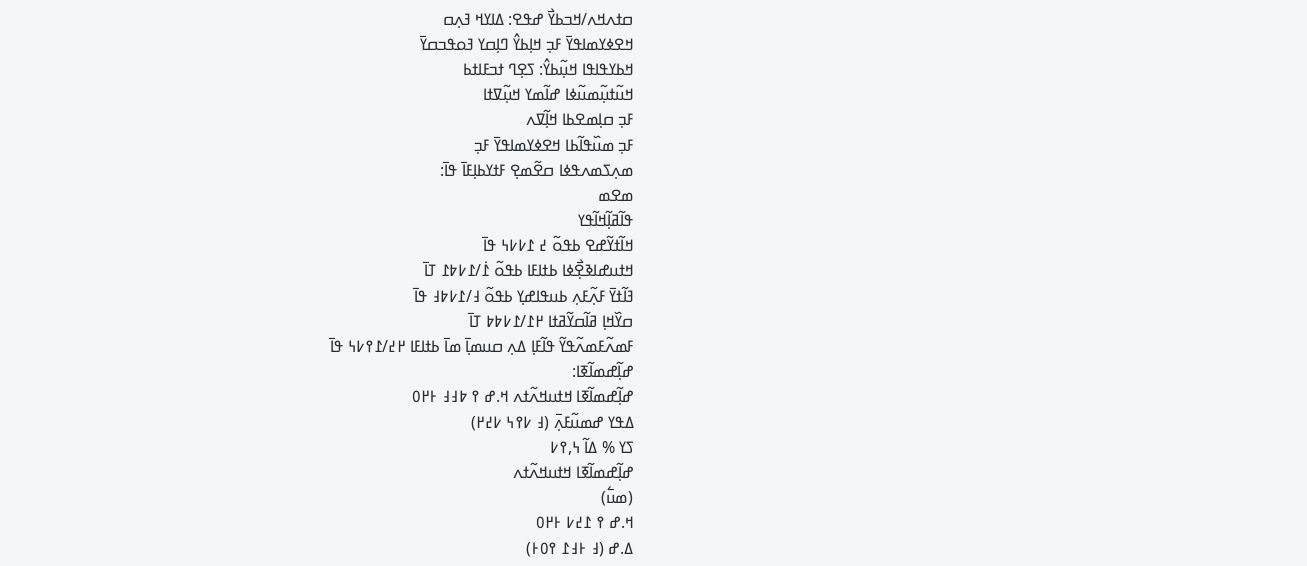ߛߙߍߞߍ/ߞߏߕߌ߯ ߝߟߐ: ߡߊߌߞ ߔߍ߲ߛ
ߞߐߦߌߘߊߟߌ߫ ߓߏ߲ ߞߊ߲ߕߌ߮ ߣߊ߲ߛߌ ߔߋߟߏߛߌ߫
ߞߕߌߟߊߟߊ ߞߎ߲߬ߕߌ߮: ߖߐ߲ߣ ߙߏߓߊߙߕ
ߞߎ߬ߙߎ߲߬ߘߎ߬ߦߊ ߝߊ߬ߘߌ ߞߎ߲߬ߜߙߊ
ߓߏ߲ ߛߊ߲ߘߐߕߊ ߞߊ߲߬ߜߍ
ߓߏ߲ ߘߎ߰ߟߊ߬ߕߊ ߞߐߦߌߘߊߟߌ߫ ߓߏ߲
ߘߍ߲ߖߘߍߟߦߊ ߛߐ߬ߘߐ߲ ߓߙߌߕߊ߲ߓߊ߫ ߟߊ߫:
ߘߐߘ
ߟߊ߬ߥߊ߲߬ߞߊ߬ߟߌ
ߞߊ߬ߙߌ߬ߝߐ ߕߟߋ߬ ߄ ߁߇߇߆ ߟߊ߫
ߞߙߎߝߊߢߐ߲߯ߦߊ ߕߙߊߓߊ ߕߟߋ߬ ߁߭/߁߇߈߁ ߠߊ߫
ߔߊ߬ߙߌ߫ ߓߍ߲߬ߓߍ߲ ߕߎߟߊߝߌ߲ ߕߟߋ߬ ߃/߁߇߈߃ ߟߊ߫
ߛߌ߰ߞߊ߲ ߥߊ߬ߛߌ߬ߥߙߊ ߂߁/߁߇߈߈ ߠߊ߫
ߓߘߍ߬ߓߘߍ߬ߟߌ߬ ߟߊ߬ߓߊ߲ ߡߍ߲ ߛߎߘߊ߲߫ ߘߊ߫ ߕߙߊߓߊ ߂߄/߁߉߇߆ ߟߊ߫
ߝߊ߲߬ߝߘߊ߬ߧߊ:
ߝߊ߲߬ߝߘߊ߬ߧߊ ߞߙߎߞߍ߬ߙߍ ߞ.ߝ ߉ ߈߃߃ ߅߂߀
ߡߟߌ ߝߘߎ߬ߓߍ߲߫ (߃ ߇߉߆ ߇߄߂)
ߖߌ % ߡߊ߬ ߆,߉߇
ߝߊ߲߬ߝߘߊ߬ߧߊ ߞߙߎߞߍ߬ߙߍ
(ߘߎ߱)
ߞ.ߝ ߉ ߁߄߇ ߅߂߀
ߡ.ߝ (߃ ߅߃߁ ߉߀߅)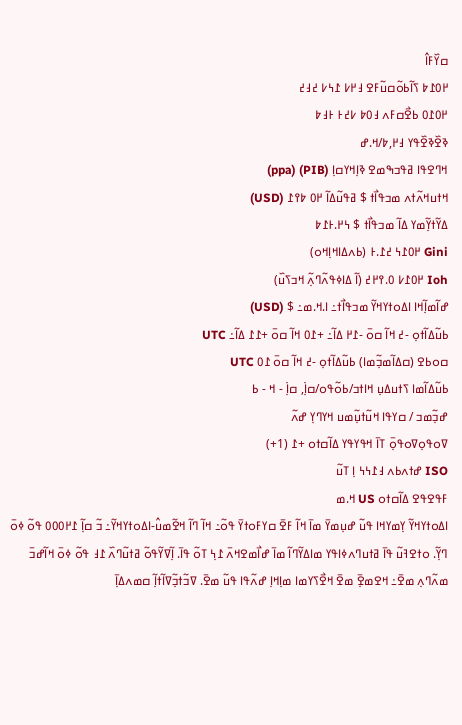ߛߌ߰ߓߊ߮
߂߀߁߈ ߖߊ߬ߕߋ߬ߛߎ߬ߓߐ ߃߂߇ ߁߆߇ ߄߃߄
߂߀߁߀ ߕߐ߯ߛߓߍ ߃߀߈ ߇߄߅ ߅߃߈
ߢߐ߰ߢߐ߰ߟߌ ߃߂,߈/ߞ.ߝ
ߞߣߐߟߊ ߥߟߏߒߘߐ ߢߊ߲ߞߌߛߊ߲ (PIB) (ppa)
ߞߙߎߞߍ߬ߙߍ ߘߏߟߊ߯ߙ $ ߥߟߎ߬ߡߊ߬ ߂߀ ߈߉߁ (USD)
ߡߌ߬ߙߌ߲߬ߘߌ ߡߊ߬ ߘߏߟߊ߯ߙ $ ߆߂.߅߁߈
Gini ߂߀߁߆ ߄߁.߅ (ߕߍߡߊߞߊ߲ߞߋ)
Ioh ߂߀߁߇ ߀.߉߂߄ (ߊ߬ ߡߊߦߟߍ߬ߣߍ߲߬ ߞߏߖߎ߰)
ߝߊ߬ߘߊ߲߬ߞߊ ߊߡߋߙߌߞߌ߬ ߘߏߟߊ߯ߙ߸ ߊ.ߞ.ߘ߸ $ (USD)
ߕߎ߬ߡߊ߬ߙߋ߲ -߄ ߞߊ߬ ߛߋ߫ -߁߂ ߡߊ߬߸ +߁߀ ߞߊ߬ ߛߋ߫ +߁߁ ߡߊ߬߸ UTC
ߛߋߕߐ (ߛߡߊ߬ߘߏ߲߬ߘߊ) ߕߎ߬ߡߊ߬ߙߋ߲ -߄ ߞߊ߬ ߛߋ߫ ߁߀ UTC
ߕߎ߬ߡߊ߬ߘߊ ߖߙߎߡߎ߲ ߞߊߙߏ/ߕߋ߬ߟߋ/ߛߊ߲߭, ߛߊ߲߭ - ߞ - ߕ
ߝߏ߲߬ߘߏ / ߛߌߟߊ ߞߎ߬ߙߎ߲߬ߘߎ ߞߌߣߌ߲ ߝߍ߬
ߜߋߟߋ߲ߜߋߟߋ߲߫ ߠߊ߫ ߞߟߌߟߌ ߡߊ߬ߛߙߋ +߁ (1+)
ISO ߝߙߍߕߍ ߃߁߆߆ ߊ߲ ߠߎ߬
ߓߟߐߟߐ ߡߊ߬ߛߙߋ US ߞ.ߘ
ߊߡߋߙߌߞߌ߬ ߌ߲ߘߌߞߊ ߟߎ߬ ߝߎ߲ߘߌ߫ ߘߊ߫ ߞߊ߬ ߓߐ߫ ߛߌߓߋߙߌ߫ ߟߋ߬߸ ߞߊ߬ ߣߊ߬ ߞߐ߬ߘߎ߮-ߊߡߋߙߌߞߌ߬߸ ߏ߬ ߛߊ߲߬ ߁߂߀߀߀ ߟߋ߬ ߦߋ߫ ߣߌ߲߬. ߋߙߐߔߎ߬ ߟߊ߫ ߥߙߎߣߍߦߊߟߌ ߘߊߡߌ߬ߣߊ߬ ߘߊ߫ ߝߊ߯ߘߐߞߍ߫ ߁߆߲ ߠߋ߬ ߟߊ߫. ߊ߲߬ߜߌ߬ߟߋ߬ ߥߙߎ߬ߣߍ߰ ߁߃ ߟߋ߬ ߦߋ߫ ߞߊ߬ߝߏ߫ ߘߍ߬ߣߍ߲ ߘߐ߫߸ ߞߐߘߐ߲߫ ߘߐ߫ ߞߐ߯ߖߌߘߊ ߘߊ߲ߞߊ߲ ߝߍ߬ߟߊ ߟߎ߬ ߘߐ߫. ߜߏ߬ߙߏ߲߬ߜߊ߬ߙߊ߲߬ ߛߘߍߡߊ߲߫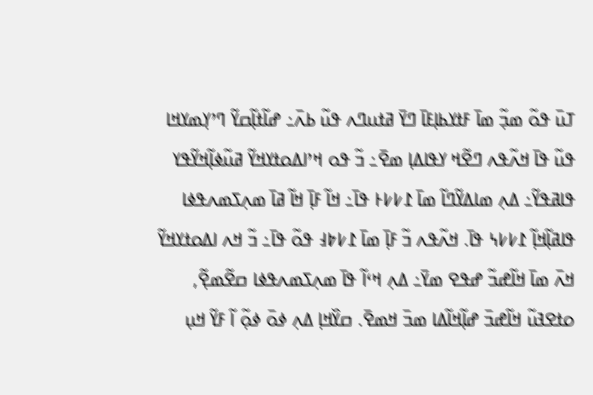ߠߎ߫ ߟߋ߬ ߘߏ߲߬ ߘߊ߫ ߓߙߌߕߊ߲ߓߊ߫ ߣߌ߫ ߥߙߎߣߍ ߟߎ߬ ߕߍ߫߸ ߝߊ߬ߙߊ߲߬ߛߌ߬ ߣߴߌ߲ߘߌߞߊ ߟߎ߬ ߟߊ߫ ߞߍ߬ߟߍ ߣߐ߬ߞ ߌߟߊߡߊ߲ ߘߐ߫߸ ߏ߬ ߟߋ ߞߴߊߡߋߙߌߞߌ߬ ߥߎ߬ߦߊ߲߬ߞߌ߬ߟߌ ߟߊߥߟߌ߬߸ ߡߍ߲ ߘߊߡߌ߬ߣߊ߬ ߘߊ߫ ߁߇߇߅ ߟߊ߫߸ ߞߊ߬ ߓߊ߲߫ ߞߊ߬ ߥߊ߫ ߘߍ߲ߖߘߍߟߦߊ ߟߊߥߊ߲߬ߞߊ߲߬ ߁߇߇߆ ߟߊ߫. ߞߍ߬ߟߍ ߏ߬ ߓߊ߲߫ ߘߊ߫ ߁߇߈߃ ߟߋ߬ ߟߊ߫߸ ߏ߬ ߞߍ ߊߡߋߙߌߞߌ߬ ߞߍ߫ ߘߊ߫ ߞߊ߬ߝߏ߬ ߝߟߐ ߘߌ߫߸ ߡߍ߲ ߞߵߊ߬ ߟߊ߫ ߘߍ߲ߖߘߍߟߦߊ ߛߐ߬ߘߐ߲߬, ߋߙߐߔߎ߬ ߞߊ߬ߝߏ߫ ߝߊ߲߬ߞߊ߬ߡߊ ߘߏ߫ ߞߘߐ߫. ߛߌ߰ߞߊ߲ ߡߍ߲ ߦߋ߫ ߦߋ߲߬ ߊ߬ ߓߌ߬ ߞߎ߲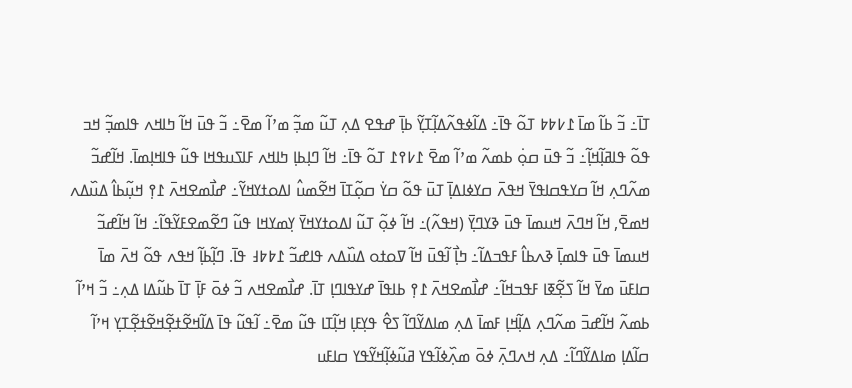ߠߊ߫߸ ߏ߬ ߕߊ߬ ߘߊ߫ ߁߇߈߈ ߠߋ߬ ߟߊ߫߸ ߡߊ߬ߦߟߍ߬ߡߊ߲߬ߠߌ߲߬ ߕߊ߲߫ ߝߟߐ ߡߍ߲ ߠߎ߬ ߘߏ߲߬ ߘߴߊ߬ ߘߐ߫߸ ߏ߬ ߟߎ߫ ߞߊ߬ ߤߊߞߍ ߟߊߘߏ߲߬ ߞߏ ߟߋ߬ ߟߊߥߊ߲߬ߞߊ߲߬߸ ߏ߬ ߟߎ߫ ߛߋ߲߭ ߕߘߍ߬ ߘߴߊ߬ ߘߐ߫ ߁߇߉߁ ߠߋ߬ ߟߊ߫߸ ߞߊ߬ ߣߊ߲ߕߊ߲ ߤߊߞߍ ߓߊߖߎߟߞߊ ߟߎ߬ ߟߊߞߊ߲ߘߊ߫. ߞߊ߬ߝߏ߬ ߘߍ߬ߣߍ߲ ߞߊ߬ ߛߌߟߛߊߟߌ߫ ߞߟߍ߫ ߛߌߦߊߡߊ߲߫ ߠߎ߫ ߟߋ߬ ߛߌ߭ ߛߋ߲߬ߠߊ߫ ߞߐ߬ߘߎ߮ ߊߡߋߙߌߞߌ߬߸ ߝߊ߯ߘߐߞߍ߫ ߁߉߲ ߞߎ߲߬ߕߊ߮ ߡߎ߰ߡߍ ߞߘߐ߫, ߞߊ߬ ߞߣߍ߫ ߞߎߘߊ߫ ߟߎ߫ ߢߌߣߌ߲߫ (ߞߟߍ߬)߸ ߞߊ߬ ߦߋ߲߬ ߠߎ߬ ߊߡߋߙߌߞߌ߫ ߌ߲ߘߌߞߊ ߟߎ߬ ߣߐ߬ߘߐߓߌ߬ߟߊ߬߸ ߞߊ߬ ߞߊ߬ߝߏ߬ ߞߎߘߊ߫ ߟߎ߫ ߟߊߘߊ߲߫ ߢߍߕߊ߮ ߓߟߏߡߊ߬߸ ߤߊ߲߯ ߊ߬ߟߎ߫ ߞߊ߬ ߜߋߙߋ ߡߎ߰ߡߍ ߟߊߝߏ߬ ߁߈߈߃ ߟߊ߫. ߣߊ߲߬ߕߊ߲߬ ߞߟߍ ߟߋ߬ ߞߍ߫ ߘߊ߫ ߛߊߓߎ߫ ߘߌ߫ ߞߊ߬ ߖߐ߲߬ߧߊ ߓߟߏߞߊ߬߸ ߝߊ߯ߘߐߞߍ߫ ߁߉߲ ߕߊߟߊ߫ ߝߌߟߊߣߊ߲ ߠߊ߫. ߝߊ߯ߘߐߞߍ ߏ߬ ߦߋ߫ ߓߊ߲߫ ߠߊ߫ ߕߎ߬ߡߊ ߡߍ߲߸ ߏ߬ ߞߴߊ߬ ߕߘߍ߬ ߞߊ߬ߝߏ߫ ߘߍ߬ߣߍ߲ ߡߊ߲߬ߞߊ߲ ߓߘߊ߫ ߡߍ߲ ߘߊߡߌ߬ߣߊ߬ ߖߐ߮ ߟߌ߲ߓߊ߲ ߞߊ߲߬ߠߊ ߟߎ߬ ߘߐ߫߸ ߊ߬ߟߎ߬ ߟߊ߫ ߡߊ߬ߞߐ߬ߙߐ߲߬ߞߐ߬ߙߐ߲߬ߠߌ߲ ߞߴߊ߬ ߛߊ߬ߡߊ߲ ߘߊߡߌ߬ߣߊ߬߸ ߡߍ߲ ߞߍߣߍ߲߫ ߦߋ߫ ߘߍ߲߰ߦߊ߬ߟߌ ߥߎ߬ߦߊ߲߬ߞߌ߬ߟߌ ߛߊߓߎ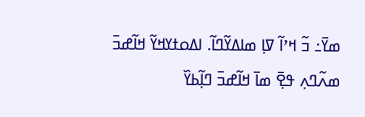ߘߌ߫߸ ߏ߬ ߞߴߊ߬ ߜߊ߲ ߘߊߡߌ߬ߣߊ߬. ߊߡߋߙߌߞߌ߬ ߞߊ߬ߝߏ߫ ߘߍ߬ߣߍ߲ ߟߐ߲߫ ߘߊ߫ ߞߊ߬ߝߏ߫ ߣߊ߲߬ߕߌ߰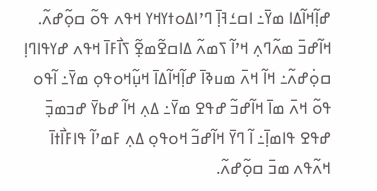ߝߊ߲߬ߞߊ߬ߡߊ ߘߌ߫߸ ߊߛߑߔߊ߲߫ ߣߴߊߡߋߙߌߞߌ ߞߟߍ ߟߋ߬ ߛߋ߲߬ߝߍ߬. ߞߊ߬ߝߏ߫ ߘߍ߬ߣߍ߲ ߞߴߊ߬ ߖߘߍ߬ ߡߊߛߐ߬ߘߐ߲߬ ߖߊ߯ߓߊ߫ ߞߟߍ ߝߌߟߊߣߊ߲ ߛߋ߲߭ߝߍ߬߸ ߞߊ߬ ߞߍ߫ ߘߎߢߊ߫ ߝߊ߲߬ߞߊ߬ߡߊ߫ ߞߎ߲߬ߞߋߟߋ߲ ߘߌ߫߸ ߊ߬ߟߋ ߟߋ߬ ߞߍ߫ ߘߊ߫ ߞߊ߬ߝߏ߬ ߝߟߐ ߘߌ߫߸ ߡߍ߲ ߞߊ߬ ߝߕߌ߫ ߝߏߘߏ߲߫ ߝߟߐ ߟߊߘߊ߲߫߸ ߊ߬ ߣߌ߫ ߞߊ߬ߝߏ߬ ߞߋߟߋ߲ ߡߍ߲ ߓߘߴߊ߬ ߟߊߓߊ߯ߙߊ߫ ߞߍ߬ߟߍ ߘߏ߫ ߛߋ߲߬ߝߍ߬.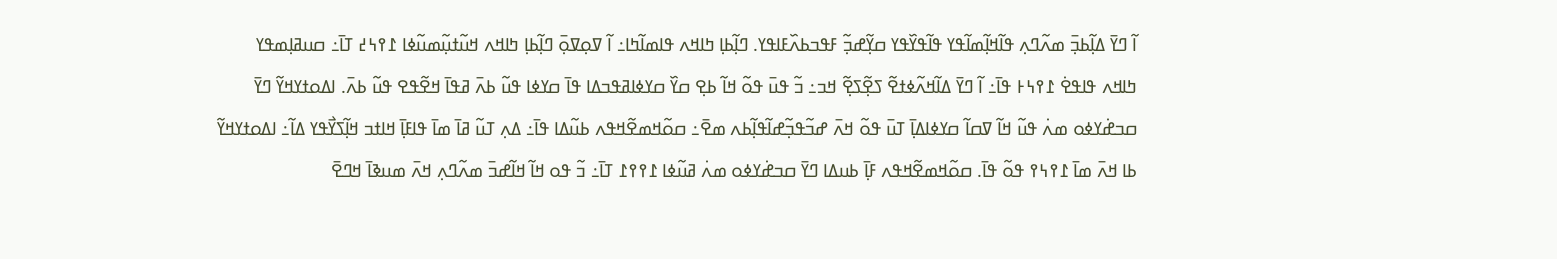ߊ߬ ߣߌ߫ ߡߊ߲߬ߕߏ߲߫ ߘߍ߬ߣߍ߲ ߟߊ߬ߞߊ߲߬ߘߊ߬ߟߌ ߟߊ߬ߟߌ߰ߟߌ ߛߌ߲߬ߝߏ߲߬ ߓߟߏߕߍ߰ߓߊߟߌ. ߣߊ߲߬ߕߊ߲ ߤߊߞߍ ߟߊߘߊ߬ߤߊ߸ ߊ߬ ߜߋ߲ߜߋ߲߫ ߣߊ߲߬ߕߊ߲ ߤߊߞߍ ߞߎ߬ߙߎ߲߬ߘߎ߬ߦߊ ߁߉߆߄ ߠߊ߫߸ ߛߎߥߊ߲ߘߟߌ ߤߊߞߍ ߟߊߟߐ߭ ߁߉߆߅ ߟߊ߫߸ ߊ߬ ߣߌ߫ ߡߊ߬ߞߍ߬ߦߙߐ߬ ߖߐ߲߬ߖߐ߲߬ ߞߏ߸ ߏ߬ ߟߎ߫ ߟߋ߬ ߞߊ߬ ߕߐ߲ ߛߌ߰ ߛߌߦߊߥߟߏߡߊ ߟߊ߫ ߛߌߦߊ ߟߎ߬ ߕߍ߫ ߥߟߊ߫ ߞߐ߬ߟߐ ߟߎ߬ ߕߍ߫. ߊߡߋߙߌߞߌ߬ ߣߌ߫ ߛߏߝ߭ߌߦߋ ߘߍ߭ ߟߎ߬ ߞߊ߬ ߜߛߊ߬ ߛߌߦߊߡߊ߲߫ ߠߎ߫ ߟߋ߬ ߞߍ߫ ߝߏ߬ߟߏ߲߬ߝߊ߬ߟߊ߲߬ߕߍ ߘߐ߫߸ ߛߋ߬ߞߘߐ߬ߞߟߍ ߕߎ߬ߡߊ ߟߊ߫߸ ߡߍ߲ ߠߎ߬ ߥߊ߫ ߘߊ߫ ߟߊߓߊ߲߫ ߞߊߙߏ ߞߊ߲߬ߖߌ߯ߟߌ ߡߊ߬߸ ߊߡߋߙߌߞߌ߬ ߕߊ ߞߍ߫ ߘߊ߫ ߁߉߆߉ ߟߋ߬ ߟߊ߫. ߛߋ߬ߞߘߐ߬ߞߟߍ ߓߊ߲߫ ߕߎߡߊ ߣߌ߫ ߛߏߝ߭ߌߦߋ ߘߍ߭ ߥߎ߬ߦߊ ߁߉߉߁ ߠߊ߫߸ ߏ߬ ߟߋ ߞߊ߬ ߞߊ߬ߝߏ߫ ߘߍ߬ߣߍ߲ ߞߍ߫ ߘߎߢߊ߫ ߞߣߐ߫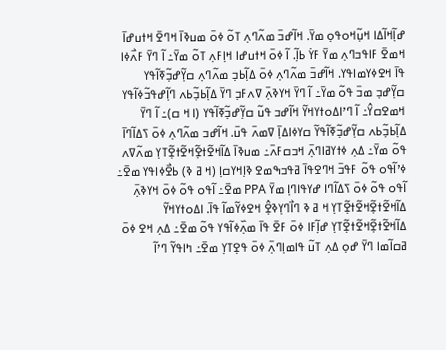ߝߊ߲߬ߞߊ߬ߡߊ ߞߎ߲߬ߞߋߟߋ߲ ߘߌ߫. ߞߊ߬ߝߏ߫ ߘߍ߬ߣߍ߲ ߠߋ߬ ߦߋ߫ ߘߎߢߊ߫ ߞߣߐ߫ ߞߙߎߝߊ߫ ߞߘߐ߫ ߓߊߟߏߣߍ߲ ߘߌ߫ ߓߌ߭ ߕߊ߲߬. ߊ߬ ߦߋ߫ ߞߙߎߝߊ ߞߊ߲ߓߍ߲ ߠߋ߬ ߘߌ߫߸ ߊ߬ ߣߌ߫ ߓߍ߯ߦߊ ߟߊ߫ ߞߐߦߌߘߊߟߌ. ߞߊ߬ߝߏ߫ ߘߍ߬ߣߍ߲ ߦߋ߫ ߡߊ߲߬ߕߏ߲ ߘߍ߬ߣߍ߲ ߛߌ߲߬ߝߏ߲߬ߧߊ߬ߟߌ ߛߌ߲߬ߝߏ߲ ߘߏ߫ ߟߋ߬ ߘߌ߫߸ ߊ߬ ߣߌ߫ ߞߌߢߍ߲߫ ߜߍߓߏ߲ ߣߌ߫ ߡߊ߲߬ߕߏ߲߬ߕߍ ߣߊ߲߬ߝߟߏ߬ߦߊ߬ߟߌ ߞߘߐߛߌ߮߸ ߊ߬ ߣߴߊߡߋߙߌߞߌ߬ ߞߊ߬ߝߏ ߟߎ߬ ߛߌ߲߬ߝߏ߲߬ߧߊ߬ߟߌ (ߊ ߞ ߛ)߸ ߊ߬ ߣߌ߫ ߡߊ߲߬ߕߏ߲߬ߕߍ ߛߌ߲߬ߝߏ߲߬ߧߊ߬ߟߌ߬ ߛߌߦߊߡߊ߲߫ ߜߘߍ߫ ߟߎ߫. ߞߊ߬ߝߏ ߘߍ߬ߣߍ߲ ߦߋ߫ ߖߡߊ߬ߣߊ߫ ߟߋ߬ ߘߌ߫߸ ߡߍ߲ ߦߙߌߥߊߣߍ߲߫ ߞߏߛߓߍ߫߸ ߘߎߢߊ߫ ߡߊ߬ߞߐ߬ߙߐ߲߬ߞߐ߬ߙߐ߲߬ߠߌ߲ ߘߍ߬ߜߍ ߦߴߊ߬ߟߋ ߟߋ߬ ߓߟߏ߫ ߞߣߐߟߊ߫ ߥߟߏߒߘߐ ߢߊ߲ߞߌߛߊ߲ (ߞ ߥ ߢ) ߕߐ߯ߦߊߟߌ ߘߐ߫߸ ߊ߬ߟߋ ߟߋ߬ ߦߋ߫ ߖߡߊ߬ߣߊ ߝߌߟߊߣߊ߲ ߘߌ߫ PPA ߘߐ߫߸ ߊ߬ߟߋ ߟߋ߬ ߦߋ߫ ߞߌߢߍ߲߫ ߡߊ߬ߞߐ߬ߙߐ߲߬ߞߐ߬ߙߐ߲߬ߠߌ߲ ߞ ߥ ߢ ߣߊ߯ߣߌ߲ߢߐ߲߮ ߞߐߦߌ߬ߘߊ߬ ߟߊ߫. ߊߡߋߙߌߞߌ߬ ߡߊ߬ߞߐ߬ߙߐ߲߬ߞߐ߬ߙߐ߲߬ߠߌ߲ ߝߊ߲߬ߓߊ ߦߋ߫ ߓߐ߫ ߟߊ߫ ߘߍ߲߰ߦߊ߬ߟߌ ߟߋ߬ ߘߐ߫߸ ߡߍ߲ ߞߐ ߦߋ߫ ߥߛߊ߬ߘߊ ߣߌ߫ ߝߋ߲ ߡߍ߲ ߠߎ߬ ߟߊߘߊ߲ߣߍ߲߫ ߦߋ߫ ߟߐ߲ߠߌ߲ ߘߐ߫߸ ߤߊߟߌ߬ ߣߴߊ߬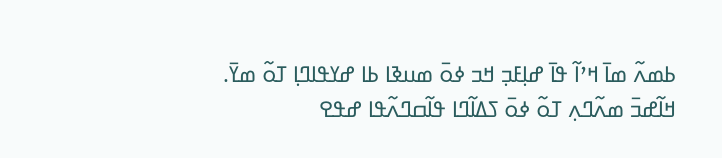ߕߘߍ߬ ߘߊ߫ ߞߴߊ߬ ߟߊ߫ ߝߊ߲ߓߏ߲ ߞߏ ߦߋ߫ ߘߎߢߊ ߕߊ ߝߌߟߊߣߊ߲ ߠߋ߬ ߘߌ߫. ߞߊ߬ߝߏ߫ ߘߍ߬ߣߍ߲ ߠߋ߬ ߦߋ߫ ߖߡߊ߬ߣߊ ߟߊ߬ߛߣߍ߬ߟߊ ߝߟߐ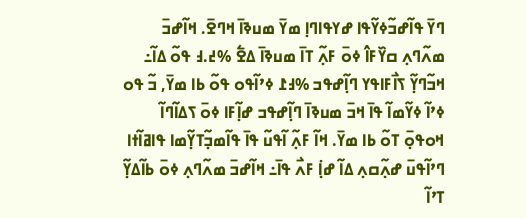ߣߌ߫ ߟߊ߬ߝߏ߬ߦߌ߬ߟߊ ߝߌߟߊߣߊ߲ ߘߌ߫ ߘߎߢߊ߫ ߞߣߐ߫. ߞߊ߬ߝߏ߫ ߘߍ߬ߣߍ߲ ߛߌ߰ߓߊ߮ ߦߋ߫ ߓߍ߲߬ ߠߊ߫ ߘߎߢߊ߫ ߡߐ߱ %߄.߃ ߟߋ߬ ߡߊ߬߸ ߞߏ߬ߣߌ߲߬ ߖߊ߯ߓߊߟߌ ߣߊ߲߬ߝߟߏ %߃߁ ߦߴߊ߬ߟߋ ߟߋ߬ ߕߊ ߘߌ߫, ߏ߬ ߟߋ ߦߴߊ߬ ߦߌ߬ߘߊ߬ ߟߊ߫ ߞߏ߫ ߘߎߢߊ߫ ߣߊ߲߬ߝߟߏ ߝߊ߲߬ߓߊ ߦߋ߫ ߖߡߊ߬ߣߊ߬ ߞߋߟߋ߲߫ ߠߋ߬ ߕߊ ߘߌ߫. ߞߊ߬ ߓߍ߲߬ ߊ߬ߟߎ߬ ߟߊ߫ ߟߊ߬ߘߏ߲߬ߠߌ߲߬ߘߊ ߟߊߥߊ߬ߙߊ ߣߴߊ߬ߟߎ߫ ߝߍ߲߬ߛߍ߲ ߡߊ߬ ߝߊ߲߭ ߓߍ߯ ߟߊ߫߸ ߞߊ߬ߝߏ߫ ߘߍ߬ߣߍ߲ ߦߋ߫ ߕߊ߬ߡߌ߲߬ ߠߴߊ߬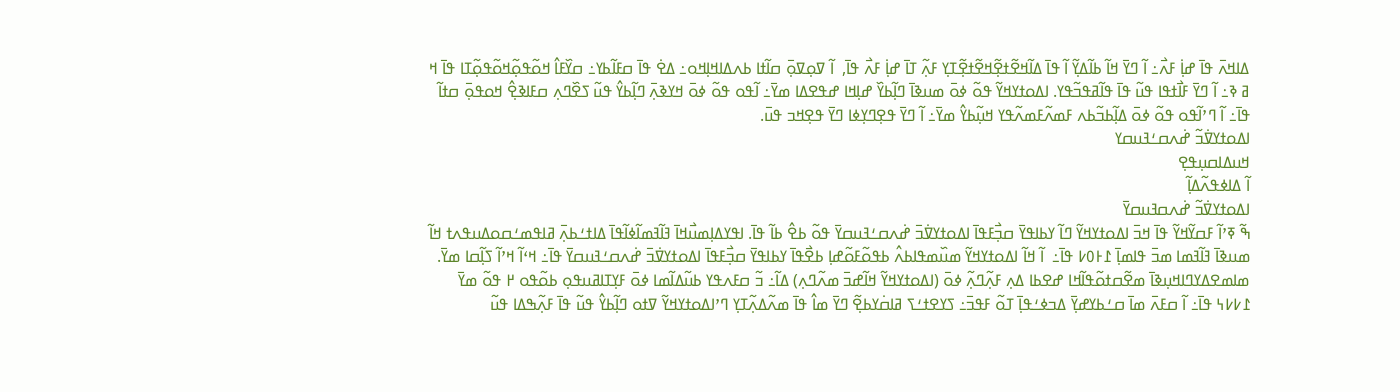ߡߊߞߍ߫ ߟߊ߫ ߝߊ߲߭ ߓߍ߯߸ ߊ߬ ߣߌ߫ ߞߊ߬ ߕߊ߬ߡߌ߲߬ ߊ߬ ߟߊ߫ ߡߊ߬ߞߐ߬ߙߐ߲߬ߞߐ߬ߙߐ߲߬ߠߌ߲ ߓߍ߲߬ ߠߊ߫ ߝߊ߲߭ ߓߍ߯ ߟߊ߫,  ߊ߬ ߜߋ߲ߜߋ߲߫ ߛߊ߬ߙߊ ߕߍߡߊߞߊ߲ߞߋ߸ ߡߐ߭ ߟߊ߫ ߛߓߊ߬ߕߌ߸ ߛߌ߰ߓߊ߮ ߞߋ߬ߟߋ߲߬ߞߋ߬ߟߋ߲߬ߠߊ ߟߊ߫ ߞ ߥ ߢ߸ ߊ߬ ߣߌ߫ ߓߊ߯ߙߟߊ ߟߎ߬ ߟߊ߫ ߟߊ߬ߥߟߏ߬ߟߌ. ߊߡߋߙߌߞߌ߬ ߟߋ߬ ߦߋ߫ ߘߎߢߊ߫ ߣߊ߲߬ߕߌ߰ ߝߊ߲ߞߊ ߝߟߐߡߊ ߘߌ߫߸ ߊ߬ߟߋ ߟߋ߬ ߦߋ߫ ߞߌߢߍ߲߫ ߣߊ߲߬ߕߌ߮ ߟߎ߬ ߖߐ߰ߣߍ߲ ߛߓߊߢߐ߲߮ ߞߋߟߋ߲߫ ߛߙߊ߬ ߟߊ߫߸ ߊ߬ ߣߴߊ߬ߟߋ ߟߋ߬ ߦߋ߫ ߡߊ߲߬ߕߏ߬ߕߍ ߓߘߍ߬ߓߘߍ߬ߟߌ ߞߎ߲߬ߕߌ߮ ߘߌ߫߸ ߊ߬ ߣߌ߫ ߟߐ߲ߣߌ߲ߦߊ ߣߌ߫ ߟߐ߲ߞߏ ߟߎ߫.
ߊߡߋߙߌߜ߭ߏ߬ ߝ߭ߍߛߑߔߎߛߌ
ߞߎߡߊߛߎ߲ߟߐ߲
ߊ߬ ߡߊߦߟߍ߬ߡߊ߲߬
ߊߡߋߙߌߜ߭ߏ߬ ߝ߭ߍߛߔߎߛߌ߫
ߒ߬ ߧߴߊ߬ ߓߛߌ߬ߞߌ߬ ߟߊ߫ ߞߏ߫ ߊߡߋߙߌߞߌ߬ ߣߊ߬ ߌߕߊߟߌ߫ ߛߏ߲߯ߓߟߊ߫ ߊߡߋߙߌߜ߭ߏ߫ ߝ߭ߍߛߑߔߎߛߌ߫ ߟߋ߬ ߕߐ߮ ߕߊ߬ ߟߊ߫. ߊߟߌߡߊ߲ߘߎ߯ߞߊ߫ ߔߊ߬ߔߘߊ߬ߦߊ߬ߟߊ߫ ߡߊߙߑߕߍ߲߫ ߥߊߟߘߑߛߋߡߎߟߍߙ ߞߊ߬ ߘߎߢߊ߫ ߔߊ߬ߔߘߊ ߘߏ߫ ߟߊߘߊ߲߫ ߁߅߀߇ ߟߊ߫߸  ߊ߬ ߞߊ߬ ߊߡߋߙߌߞߌ߬ ߘߎ߰ߘߟߊߕߍ߮ ߕߟߋ߬ߓߋ߬ߝߊ߲ ߕߐ߯ߟߊ߫ ߌߕߊߟߌ߫ ߛߏ߲߯ߓߟߊ߫ ߊߡߋߙߌߜ߭ߏ߫ ߝ߭ߍߛߑߔߎߛߌ߫ ߟߊ߫߸ ߞߵߊ߬ ߞߴߊ߬ ߖߊ߲߬ߛߊ ߘߌ߫. ߘߊߘߐߡߌߣߊߞߎ߲ߢߊ߫ ߘߐ߬ߛߙߋ߬ߟߊ߬ߞߊ ߝߐߕߊ ߡߍ߲ ߓߍ߲߬ߣߍ߲߬ ߦߋ߫ (ߊߡߋߙߌߞߌ߬ ߞߊ߬ߝߏ߫ ߘߍ߬ߣߍ߲) ߡߊ߬߸ ߏ߬ ߛߓߍߟߌ ߕߎ߬ߡߊ߬ߘߊ ߦߋ߫ ߓߌ߲ߠߊߥߎߟߋ߲ ߕߋ߬ߟߋ ߂ ߟߋ߬ ߘߌ߫ ߁߇߇߆ ߟߊ߫߸ ߊ߬ ߛߓߍ߫ ߘߊ߫ ߛߑߕߌߝߌ߲߫ ߡߏߦߑߟߊ߲߫ ߠߋ߬ ߓߟߏ߫߸ ߖߌߐߙߑߖ ߥߊߛ߭ߌߕߐ߲߬ ߣߌ߫ ߘߊ߮ ߟߊ߫ ߘߍ߬ߡߍ߲߬ߠߌ߲ ߣߴߊߡߋߙߌߞߌ߬ ߜߙߋ ߣߊ߲߬ߕߌ߮ ߟߎ߬ ߟߊ߫ ߓߍ߲߬ߒߡߊ ߟߎ߬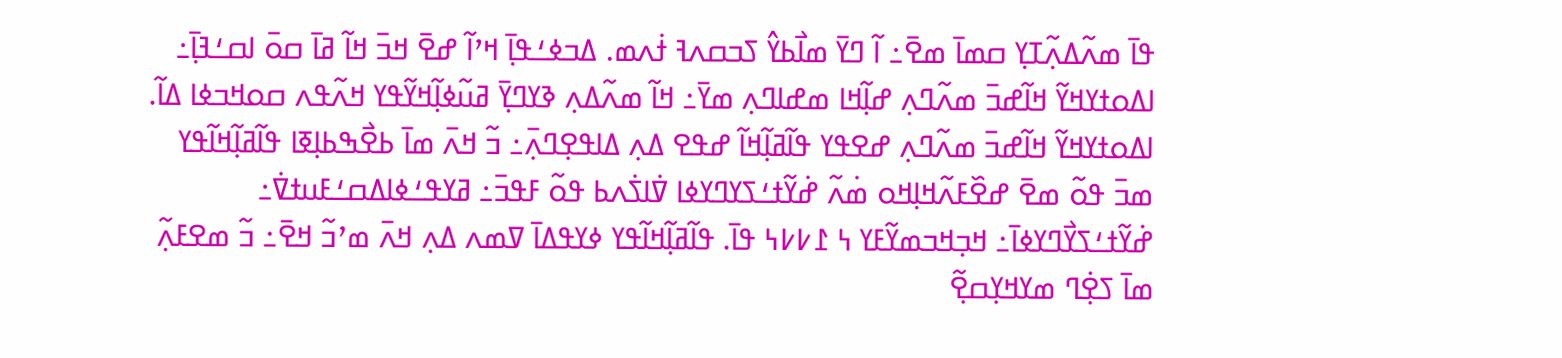ߟߊ߫ ߘߍ߬ߡߍ߲߬ߠߌ߲ ߛߘߊ߫ ߘߐ߫߸ ߊ߬ ߣߌ߫ ߘߊ߯ߕߌ߮ ߖߏߛߍߔ ߙ߭ߍߘ. ߡߏߦߑߟߊ߲߫ ߞߴߊ߬ ߝߐ߫ ߞߏ߫ ߞߊ߬ ߥߊ߫ ߛߋ߫ ߊߛߑߔߊ߲߫߸ ߊߡߋߙߌߞߌ߬ ߞߊ߬ߝߏ߫ ߘߍ߬ߣߍ߲ ߝߊ߲߬ߞߊ ߘߝߊߣߍ߲ ߘߌ߫߸ ߞߊ߬ ߘߍ߬ߡߍ߲ ߢߌߣߌ߲߫ ߥߎ߬ߦߊ߲߬ߞߌ߬ߟߌ ߞߍ߬ߟߍ ߛߋߞߏߦߊ ߡߊ߬. ߊߡߋߙߌߞߌ߬ ߞߊ߬ߝߏ߫ ߘߍ߬ߣߍ߲ ߝߐߟߌ ߟߊ߬ߥߊ߲߬ߞߊ߬ ߝߟߐ ߡߍ߲ ߡߊߟߐ߲ߣߍ߲߫߸ ߏ߬ ߞߍ߫ ߘߊ߫ ߕߐ߯ߒߕߊ߲ߧߊ ߟߊ߬ߥߊ߲߬ߞߊ߬ߟߌ ߘߏ߫ ߟߋ߬ ߘߐ߫ ߝߐ߰ߓߍ߬ߞߊ߲ߞߋ ߘ߭ߍ߬ ߝ߭ߌ߬ߙߑߖߌߣߌߦߊ ߜ߭ߊߖ߭ߍߕ ߟߋ߬ ߓߟߏ߫߸ ߥߌߟߑߦߊߡߛߑߓߎߙߜ߭߸ ߝ߭ߌ߬ߙߑߖߌ߯ߣߌߦߊ߫߸ ߞߏ߲ߞߏߘߌ߬ߓߌ ߆ ߁߇߇߆ ߟߊ߫. ߟߊ߬ߥߊ߲߬ߞߊ߬ߟߌ ߦߌߟߡߊ߫ ߜߘߍ ߡߍ߲ ߞߍ߫ ߘߴߏ߬ ߞߐ߫߸ ߏ߬ ߘߐߓߍ߲߬ ߘߊ߫ ߖߐ߲߭ߣ ߘߌߞߌ߲ߛߐ߲߬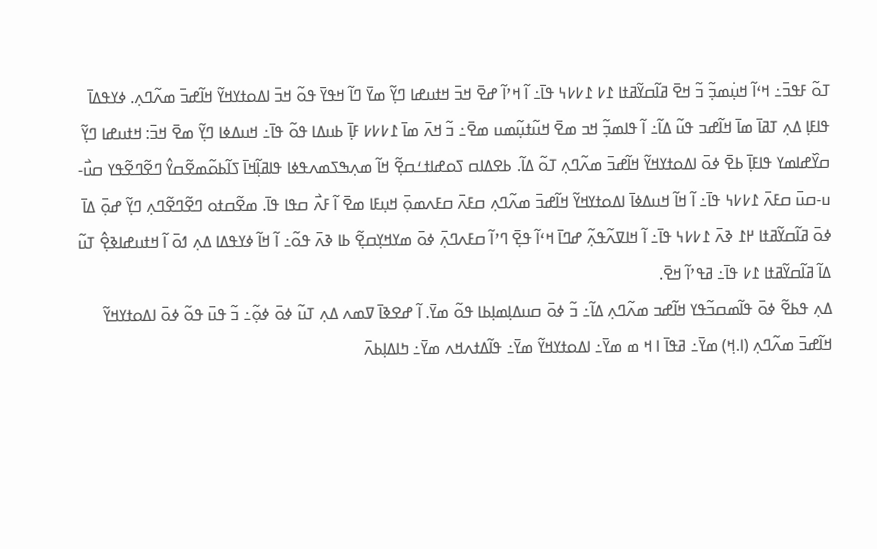ߠߋ߬ ߓߟߏ߫߸ ߞߵߊ߬ ߞߎ߲߭ߘߏ߲߬ ߏ߬ ߞߐ߫ ߥߊ߬ߛߌ߬ߥߙߊ ߁߇ ߁߇߇߆ ߟߊ߫߸ ߊ߬ ߞߴߊ߬ ߝߐ߫ ߞߏ߫ ߞߙߎߝߊ ߣߌ߲߬ ߘߌ߫ ߣߊ߬ ߞߟߌ߫ ߟߋ߬ ߞߏ߫ ߊߡߋߙߌߞߌ߬ ߞߊ߬ߝߏ߫ ߘߍ߬ߣߍ߲. ߦߌߟߡߊ߫ ߟߊߓߊ߲ ߡߍ߲ ߠߥߊ߫ ߘߊ߫ ߞߊ߬ߝߏ ߟߎ߬ ߡߊ߬߸ ߊ߬ ߟߊߘߏ߲߬ ߞߏ ߘߐ߫ ߞߎ߬ߙߎ߲߬ߘߎ ߘߐ߫߸ ߏ߬ ߞߍ߫ ߘߊ߫ ߁߇߇߇ ߓߊ߲߫ ߕߎߡߊ ߟߋ߬ ߟߊ߫߸ ߞߎߡߦߊ ߣߌ߲߬ ߘߐ߫ ߞߏ߫: ߞߙߎߝߊ ߣߌ߲߬ ߛߌ߰ߝߊߘߌ ߟߊߓߊ߲߫ ߕߐ߫ ߦߋ߫ ߊߡߋߙߌߞߌ߬ ߞߊ߬ߝߏ߫ ߘߍ߬ߣߍ߲ ߠߋ߬ ߡߊ߬. ߕߐߡߊߛ ߖߋߝߊߙߑߛߐ߲߬ ߞߊ߬ ߘߍ߲ߒߖߘߍߟߦߊ ߟߊߥߊ߲߬ߞߊ߫ ߖߊ߬ߕߋ߬ߘߐ߬ߛߌ߮ ߣߐ߬ߣߐ߬ߟߌ ߛߎ߯-ߎ-ߛߎ߫ ߛߓߍ߫ ߁߇߇߆ ߟߊ߫߸ ߊ߬ ߞߊ߬ ߞߎߡߦߊ߫ ߊߡߋߙߌߞߌ߬ ߞߊ߬ߝߏ߫ ߘߍ߬ߣߍ߲ ߛߓߍ߫ ߛߓߍߘߋ߲߫ ߞߎ߲ߓߊ ߘߐ߫ ߊ߬ ߓߍ߯ ߛߟߊ ߟߊ߫. ߘߐ߬ߛߙߋ ߣߐ߬ߣߐ߬ߣߍ߲ ߣߌ߲߬ ߝߋ߲߫ ߡߊ߫ ߦߋ߫ ߥߊ߬ߛߌ߬ߥߙߊ ߂߁ ߢߍ߫ ߁߇߇߆ ߟߊ߫߸ ߊ߬ ߞߊߜߍ߬ߟߍ߲߬ ߝߣߊ߫ ߞߵߊ߬ ߟߐ߲߫ ߣߴߊ߬ ߛߓߍߣߍ߲߫ ߦߋ߫ ߘߌߞߌ߲ߛߐ߲߬ ߕߊ ߢߍ߫ ߟߋ߬߸ ߊ߬ ߞߊ߬ ߦߌߟߡߊ ߡߍ߲ ߗߋ߫ ߊ߬ ߞߙߎߝߊߢߐ߲߮ ߠߎ߬ ߡߊ߬ ߥߊ߬ߛߌ߬ߥߙߊ ߁߇ ߟߊ߫߸ ߥߟߴߊ߬ ߞߐ߫.
ߡߍ߲ ߟߕߐ߬ ߦߋ߫ ߟߊ߬ߘߛߏ߬ߟߌ ߞߊ߬ߝߏ ߘߍ߬ߣߍ߲ ߡߊ߬߸ ߏ߬ ߦߋ߫ ߛߎߡߊ߲ߘߊ߲ߕߊ ߟߋ߬ ߘߌ߫. ߊ߬ ߝߐߢߊ߫ ߜߘߍ ߡߍ߲ ߠߎ߬ ߦߋ߫ ߦߋ߲߬߸ ߏ߬ ߟߎ߫ ߟߋ߬ ߦߋ߫ ߊߡߋߙߌߞߌ߬ ߞߊ߬ߝߏ߫ ߘߍ߬ߣߍ߲ (ߊ.ߞ߲) ߘߌ߫߸ ߥߟߊ߫ ߊ ߞ ߘ ߘߌ߫߸ ߊߡߋߙߌߞߌ߬ ߘߌ߫߸ ߟߊ߬ߡߙߍߞߍ ߘߌ߫߸ ߤߊߡߊ߲ߕߍ߫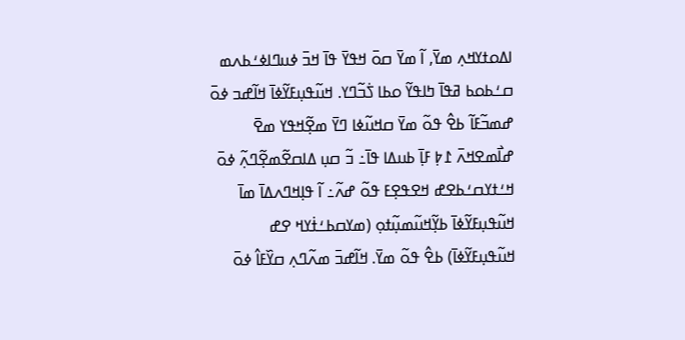ߊߡߋߙߌߞߍ߲ ߘߌ߫, ߊ߬ ߘߌ߫ ߛߋ߫ ߞߟߌ߫ ߟߊ߫ ߞߏ߫ ߦߎߣߊߦߑߕߍߘ ߛߑߕߋߕ ߥߟߊ߫ ߤߊߟߌ߬ ߋߕߊ ߖ߭ߏ߬ߣߌ. ߞߎ߬ߟߎ߲ߓߌ߬ߦߊ߫ ߞߊ߬ߝߏ ߦߋ߫ ߝߘߏ߬ߓߊ߬ ߕߐ߮ ߟߋ߬ ߘߌ߫ ߛߞߎ߬ߦߊ ߣߌ߫ ߘߐ߲߬ߞߟߌ ߘߐ߫ ߝߊ߯ߘߐߞߍ߫ ߁߈߲ ߓߊ߲߫ ߕߎߡߊ ߟߊ߫߸ ߏ߬ ߛߎ߲ ߡߊߛߐ߬ߘߐ߲߬ߣߍ߲߬ ߦߋ߫ ߞߑߙߌߛߑߕߐߝ ߞߐߟߐ߲ߓ ߟߋ߬ ߝߍ߬߸ ߊ߬ ߟߊ߲ߞߣߍߡߊ߫ ߘߊ߫ ߞߎ߬ߟߎ߲ߓߌ߬ߦߊ߫ ߕߌ߲߬ߞߎ߬ߘߎ߲߬ߙߋ߲ (ߘߌߛߕߑߙ߭ߌߞ ߐߝ ߞߎ߬ߟߎ߲ߓߌ߬ߦߊ߫) ߕߐ߮ ߟߋ߬ ߘߌ߫. ߞߊ߬ߝߏ߫ ߘߍ߬ߣߍ߲ ߛߌ߰ߓߊ߮ ߦߋ߫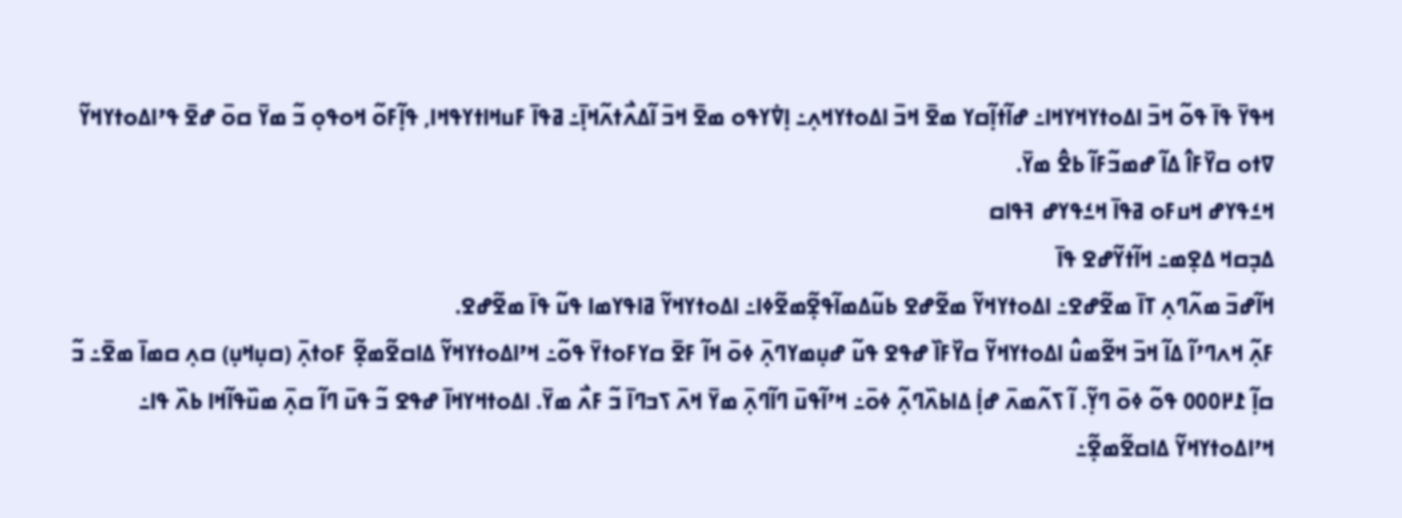ߞߟߌ߫ ߟߊ߫ ߟߋ߬ ߞߏ߫ ߊߡߋߙߌߞߌߞߊ߸ ߝߊ߬ߙߊ߲߬ߛߌ ߘߐ߫ ߞߏ߫ ߊߡߋߙߌߞߍ߲߸ ߊ߲ߜ߭ߌߟߋ ߘߐ߫ ߞߏ߫ ߊ߬ߡߍ߯ߙߍ߬ߞߊ߲߫߸ ߥߟߊ߫ ߓߎߞߊߙߌߟߞߊ, ߟߊ߲߬ߓߋ߬ ߞߋߟߋ߲ ߏ߬ ߘߌ߫ ߛߋ߫ ߝߐ߫ ߟߴߊߡߋߙߌߞߌ߬ ߜߙߋ ߛߌ߰ߓߊ߮ ߡߊ߬ ߝߘߏ߬ߓߊ߬ ߕߐ߮ ߘߌ߫.
ߞߑߟߌߝ ߞߎߓߋ ߥߟߊ߫ ߞߑߟߌߝ ߔߟߊߛ
ߡߏ߲ߛߞ ߡߐ߲ߘ߸ ߞߊ߬ߙߌ߬ߝߐ ߟߊ߫
ߞߊ߬ߝߏ߫ ߘߍ߬ߣߍ߲ ߠߊ߫ ߘߐ߬ߝߐ߸ ߊߡߋߙߌߞߌ߬ ߘߐ߬ߝߐ ߕߎ߬ߡߘߊ߬ߟߐ߲߬ߘߐ߬ߦߊ߸ ߊߡߋߙߌߞߌ߬ ߥߊߟߌߘߊ ߟߎ߬ ߟߊ߫ ߘߐ߬ߝߐ.
ߓߍ߲߬ ߞߍߣߴߊ߬ ߡߊ߬ ߞߏ߫ ߞߐ߬ߘߎ߮ ߊߡߋߙߌߞߌ߬ ߛߌ߰ߓߊ߰ ߝߟߐ ߟߎ߬ ߝߎ߲ߘߌߣߍ߲߫ ߦߋ߫ ߞߊ߬ ߓߐ߫ ߛߌߓߋߙߌ߫ ߟߋ߬߸ ߞߴߊߡߋߙߌߞߌ߬ ߡߊߛߐ߬ߘߐ߲߬ ߓߋߙߍ߲߫ (ߛߎ߲ߞߎ߲) ߛߍ߲ ߛߘߊ߫ ߘߐ߫߸ ߏ߬ ߛߊ߲߬ ߁߂߀߀߀ ߟߋ߬ ߦߋ߫ ߣߌ߲߬. ߊ߬ ߖߍ߬ߘߍ߫ ߝߊ߲߭ ߡߊߕߍ߰ߣߍ߲߬ ߦߋ߫߸ ߞߴߊ߬ߟߎ߫ ߣߊ߬ߣߍ߲߫ ߘߌ߫ ߞߍ߫ ߖߏߣߊ߫ ߏ߬ ߓߍ߯ ߘߌ߫. ߊߡߋߙߞߌߞߊ߫ ߝߟߐ ߏ߬ ߟߎ߫ ߣߊ߬ ߛߍ߲߫ ߘߎ߰ߟߊ߬ߞߊ ߕߍ߰ ߟߊ߸ ߞߴߊߡߋߙߌߞߌ߬ ߡߊߛߐ߬ߘߐ߲߬߸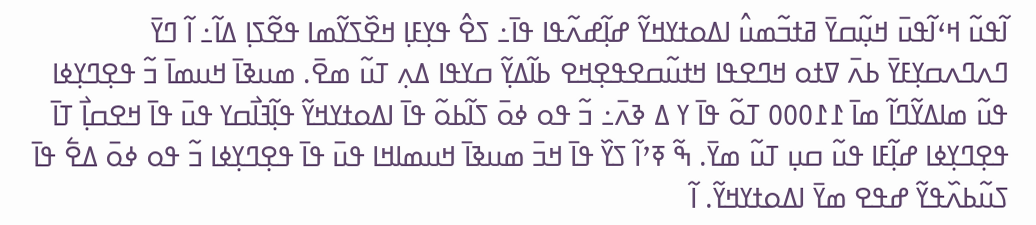ߊ߬ߟߎ߬ ߞߵߊ߬ߟߎ߫ ߞߎ߲߬ߛߌ߫ ߥߙߏ߬ߘߎ߮ ߊߡߋߙߌߞߌ߬ ߝߊ߲߬ߝߍ߬ߟߊ ߟߊ߫߸ ߖߐ߮ ߟߌ߲ߓߊ߲ ߞߐ߰ߖߌ߬ߘߊ ߟߐ߬ߖߊ߲ ߡߊ߬߸ ߊ߬ ߣߌ߫ ߣߍߣߍߛߌ߲ߓߌ߫ ߕߍ߫ ߜߙߋ ߞߣߐߟߊ ߞߙߎ߬ߛߐߟߐ߲ߞߐ ߕߊ߬ߡߌ߲߬ ߛߌߟߊ ߡߍ߲ ߠߎ߬ ߘߐ߫. ߘߎߢߊ߫ ߞߎߘߊ߫ ߏ߬ ߟߐ߲ߣߌ߲ߦߊ ߟߎ߬ ߘߊߡߌ߬ߣߊ߬ ߘߊ߫ ߁߁߀߀߀ ߠߋ߬ ߟߊ߫ ߌ ߡ ߢߍ߫߸ ߏ߬ ߟߋ ߦߋ߫ ߖߊ߬ߕߋ߬ ߟߊ߫ ߊߡߋߙߌߞߌ߬ ߟߊ߲߬ߔߊ߯ߛߌ ߟߎ߫ ߟߊ߫ ߞߐߛߊ߲߯ ߠߊ߫ ߟߐ߲ߣߌ߲ߦߊ ߝߊ߲߬ߓߊ ߟߎ߬ ߛߎ߲ ߠߎ߬ ߘߌ߫. ߒ߬ ߧߴߊ߬ ߖߌ߰ ߟߊ߫ ߞߏ߫ ߘߎߢߊ߫ ߞߎߘߊߞߊ ߟߎ߫ ߟߊ߫ ߟߐ߲ߣߌ߲ߦߊ ߏ߬ ߟߋ ߦߋ߫ ߡߐ߱ ߟߊ߫ ߖߎ߬ߕߍ߰ߟߌ߬ ߝߟߐ ߘߌ߫ ߊߡߋߙߌߞߌ߬. ߊ߬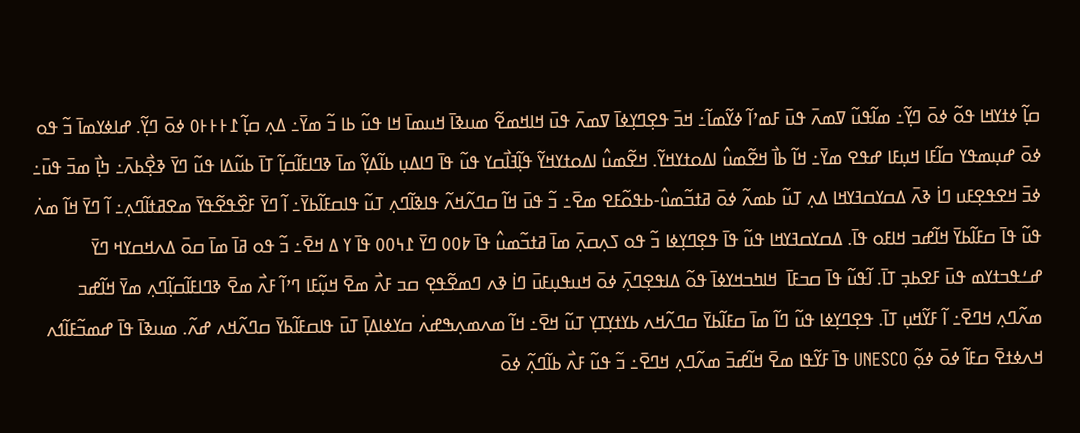ߛߊ߲߬ ߦߙߌߞߊ ߟߋ߬ ߦߋ߫ ߣߌ߲߬߸ ߘߊ߬ߟߎ߬ ߜߘߍ߫ ߟߎ߫ ߓߘߴߊ߬ ߦߌ߬ߘߊ߬߸ ߞߏ߫ ߟߐ߲ߣߌ߲ߦߊ߫ ߜߘߍ߫ ߟߎ߫ ߞߊߞߘߐ߬ ߘߎߢߊ߫ ߞߎߘߊ߫ ߞߊ ߟߎ߬ ߕߊ ߏ߬ ߘߌ߫߸ ߡߍ߲ ߛߊ߲߬ ߁߅߅߅߀ ߦߋ߫ ߣߌ߲߬. ߝߊߦߌߘߊ߫ ߏ߬ ߟߋ ߦߋ߫ ߝߎ߲ߘߟߌ ߛߊ߬ߓߊ ߞߎ߲ߓߊ ߝߟߐ ߘߌ߫߸ ߞߊ߬ ߕߊ߯ ߞߐ߬ߘߎ߮ ߊߡߋߙߌߞߌ߬. ߞߐ߬ߘߎ߮ ߊߡߋߙߌߞߌ߬ ߟߊ߲߬ߔߊ߯ߛߌ ߟߎ߬ ߟߊ߫ ߣߊߡߎ߲ ߕߊ߬ߡߌ߲߬ ߘߊ߫ ߢߣߊߓߊ߬ߛߊ߲߬ ߠߊ߫ ߕߎ߬ߡߊ ߟߎ߬ ߣߌ߫ ߢߐ߲߯ߕߍ߫߸ ߤߊ߲߯ ߘߏ߫ ߟߎ߫߸ ߦߏ߫ ߞߐߟߐ߲ߓߎ ߣߊ߭ ߢߍ߫ ߡߛߌߛߔߌߞߊ ߡߍ߲ ߠߎ߬ ߕߘߍ߬ ߦߋ߫ ߥߙߏ߬ߘߎ߮-ߕߟߋ߬ߓߐ ߘߐ߫߸ ߏ߬ ߟߎ߫ ߞߊ߬ ߛߣߍ߬ߞߍ߬ ߟߊߢߊ߬ߣߍ߲ ߠߎ߬ ߟߊߛߓߊ߬ߕߌ߫߸ ߊ߬ ߣߌ߫ ߓߐ߰ߟߐ߬ߟߌ߫ ߘߐߥߙߊ߬ߣߍ߲߸ ߊ߬ ߣߌ߫ ߞߊ߬ ߘߍ߭ ߟߎ߬ ߟߊ߫ ߛߓߊ߬ߕߌ߫ ߞߊ߬ߝߏ ߞߊߓߋ ߟߊ߫. ߡߛߌߛߔߌߞߊ ߟߎ߬ ߟߊ߫ ߟߐ߲ߣߌ߲ߦߊ ߏ߬ ߟߋ ߖߍ߲ߛߍ߲߫ ߘߊ߫ ߥߙߏ߬ߘߎ߮ ߟߊ߫ ߈߀߀ ߣߌ߫ ߁߆߀߀ ߟߊ߫ ߌ ߡ ߞߐ߫߸ ߏ߬ ߟߋ ߥߊ߫ ߘߊ߫ ߛߋ߫ ߡߍߞߛߌߞ ߣߌ߫ ߝߑߟߏߙߌߘ ߟߎ߫ ߓߐߕߏ߲ ߠߊ߫. ߊ߬ߟߎ߬ ߟߊ߫ ߛߏߓߊ߫  ߞߊߤߏߞߌߦߊ߫ ߟߋ߬ ߡߊߟߐ߲ߣߍ߲߫ ߦߋ߫ ߞߎߟߎ߲ߓߎ߫ ߣߊ߭ ߢߍ ߣߘߐ߬ߟߐ߲ ߛߏ ߓߍ߯ ߘߐ߫ ߞߎ߲߬ߓߊ ߣߴߊ߬ ߓߍ߯ ߘߐ߫ ߢߣߊߓߊ߬ߛߊ߲߬ߣߍ߲ ߘߌ߫ ߞߊ߬ߝߏ ߘߍ߬ߣߍ߲ ߞߣߐ߫߸ ߊ߬ ߓߌ߬ߞߎ߲ ߠߊ߫. ߟߐ߲ߣߌ߲ߦߊ ߟߎ߬ ߣߊ߬ ߘߊ߫ ߛߓߊ߬ߕߌ߫ ߛߣߍ߬ߞߍ ߕߌߙߌ߲ߠߌ߲ ߠߎ߬ ߞߐ߫߸ ߞߊ߬ ߘߍߘߍ߲ߒߝߍ߭ ߛߌߦߊߡߊ߲߫ ߠߎ߫ ߟߊߛߓߊ߬ߕߌ߫ ߛߣߍ߬ߞߍ ߝߍ߬. ߘߎߢߊ߫ ߟߊ߫ ߝߘߏ߬ߓߊ߬ߗߍ ߞߍߦߙߐ߫ ߛߓߊ߬ ߦߋ߫ ߦߋ߲߬ UNESCO ߟߊ߫ ߓߌ߬ߟߊ ߘߐ߫ ߞߊ߬ߝߏ߫ ߘߍ߬ߣߍ߲ ߞߣߐ߫߸ ߏ߬ ߟߎ߬ ߓߍ߯ ߕߊ߬ߣߍ߲߬ ߦߋ߫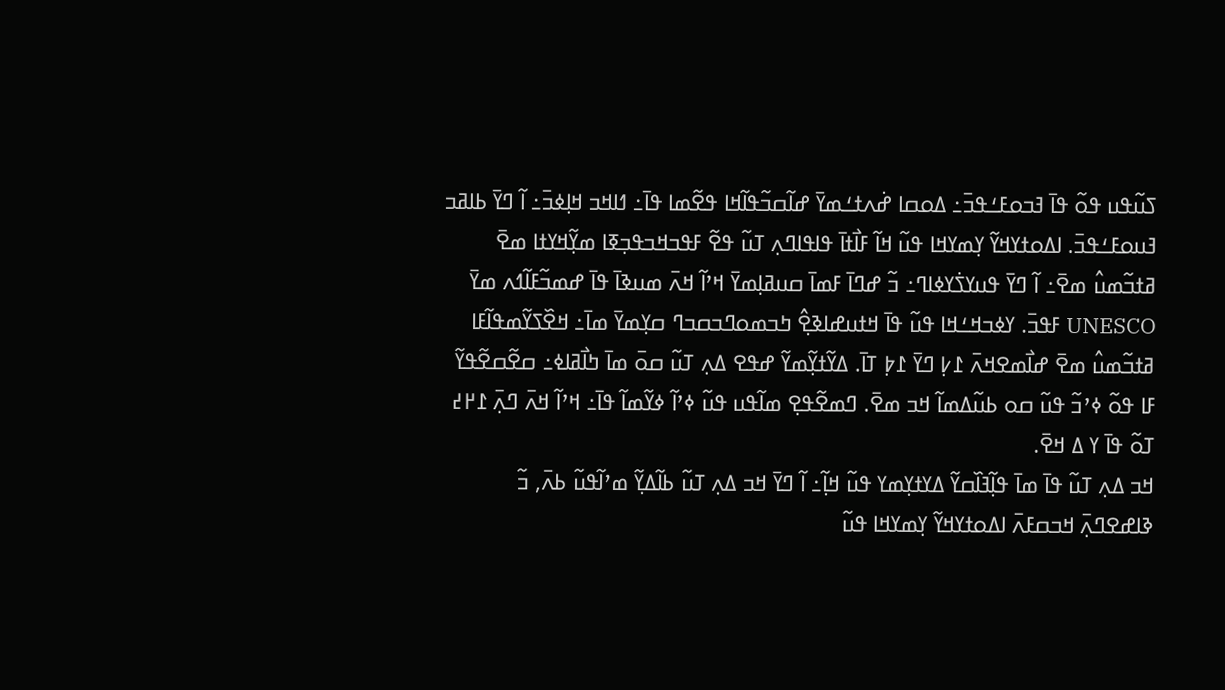ߖߎ߬ߟߎ ߟߋ߬ ߟߊ߫ ߔߏߋߓߑߟߏ߫߸ ߡߋߛߊ ߝ߭ߍߙߑߘߌ߫ ߝߊ߬ߛߏ߬ߟߊ߬ߞߊ ߟߐ߬ߘߊ ߟߊ߫߸ ߗߊߞߏ ߞߊ߲ߦߏ߫߸ ߊ߬ ߣߌ߫ ߕߊߥߏ ߔߎߋߓߑߟߏ߫. ߊߡߋߙߌߞߌ߬ ߌ߲ߘߌߞߊ ߟߎ߬ ߞߊ߬ ߓߊ߯ߙߊ߫ ߟߊߟߊߣߍ߲ ߠߎ߬ ߟߐ߬ ߓߟߏߞߏߟߏ߲ߧߊ ߘߌ߲߬ߞߌߙߊ ߘߐ߫ ߥߙߏ߬ߘߎ߮ ߘߐ߫߸ ߊ߬ ߣߌ߫ ߟߎߌߖ߭ߌߦߊߣ߸ ߏ߬ ߝߣߊ߫ ߓߘߊ߫ ߛߎߥߊ߲ߘߌ߫ ߞߴߊ߬ ߞߍ߫ ߘߎߢߊ߫ ߟߊ߫ ߝߘߏ߬ߓߊ߬ߗߍ ߘߌ߫ UNESCO ߓߟߏ߫. ߌߦߏߞߑߞߊ ߟߎ߬ ߟߊ߫ ߞߙߎߝߊߢߐ߲߮ ߤߏߘߋߣߏߛߏߣ ߛߌ߲ߘߌ߫ ߘߊ߫߸ ߞߐ߰ߖߌ߬ߘߟߊ߬ߓߊ ߥߙߏ߬ߘߎ߮ ߘߐ߫ ߝߊ߯ߘߐߞߍ߫ ߁߇߲ ߣߌ߫ ߁߈߲ ߠߊ߫. ߡߌ߬ߙߌ߲߬ߘߌ߬ ߝߟߐ ߡߍ߲ ߠߎ߬ ߛߋ߫ ߘߊ߫ ߤߊ߯ߥߊߦ߸ ߛߐ߬ߛߐ߬ߟߌ߬ ߓߊ ߟߋ߬ ߦߴߏ߬ ߟߎ߬ ߛߋ ߕߎ߬ߡߘߊ߬ ߞߏ ߘߐ߫. ߣߘߐ߬ߟߐ߲ ߘߊ߬ߟߎ ߟߎ߬ ߦߴߊ߬ ߦߌ߬ߘߊ߬ ߟߊ߫߸ ߞߴߊ߬ ߞߍ߫ ߣߍ߲߫ ߁߂߄ ߠߋ߬ ߟߊ߫ ߌ ߡ ߞߐ߫.
ߞߏ ߡߍ߲ ߠߎ߬ ߟߊ߫ ߘߊ߫ ߟߊ߲߬ߔߊ߰ߛߌ߬ ߡߌߙߌ߲ߘߌ ߟߎ߬ ߞߊ߲߬߸ ߊ߬ ߣߌ߫ ߞߏ ߡߍ߲ ߠߎ߬ ߕߊ߬ߡߌ߲߬ ߘߴߊ߬ߟߎ߬ ߕߍ߫, ߏ߬ ߢߊߝߐߣߍ߲߫ ߞߏߛߓߍ߫ ߊߡߋߙߌߞߌ߬ ߌ߲ߘߌߞߊ ߟߎ߬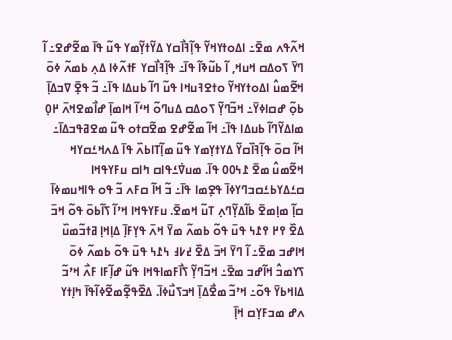ߞߍ߬ߟߍ ߘߐ߫߸ ߊߡߋߙߌߞߌ߬ ߟߊ߲߬ߔߊ߯ߛߌ ߡߌ߬ߙߌ߲߬ߘߌ ߟߎ߬ ߟߊ߫ ߘߐ߬ߝߐ߸ ߊ߬ ߣߌ߫ ߖߋߡߛ ߞߎߞ, ߊ߬ ߕߎ߬ߢߊ߬ ߟߊ߫߸ ߟߊ߲߬ߔߊ߯ߛߌ ߓߙߍ߬ߦߊ ߡߍ߲ ߕߘߍ߬ ߦߋ߫ ߞߐ߬ߘߎ߮ ߊߡߋߙߌߞߌ߬ ߋߙߐߔߎߞߊ ߟߎ߬ ߣߊ߬ ߕߎߡߊ ߟߊ߫߸ ߏ߬ ߟߐ߲߫ ߜߏߡߊ߲߫ ߕߋ߲߬ ߝߛߊߦߌ߫߸ ߞߏ߬ߣߌ߲߬ ߖߋߡߛ ߡߎߣߋ߬ ߞߵߊ߬ ߞߊߘߊ߲߫ ߝߊ߯ߘߐߞߍ߫ ߂߀߲ ߘߊߡߌ߬ߣߊ߬ ߕߎߡߊ ߟߊ߫߸ ߞߊ߬ ߘߐ߬ߝߐ ߘߐ߬ߛߙߋ ߟߎ߬ ߘߐߥߟߏߡߊ߫߸ ߞߊ߬ ߛߋ߫ ߟߊ߲߬ߔߊ߰ߛߌ߬ ߡߌߙߌ߲ߘߌ ߟߎ߬ ߘߊ߲߬ߠߊߕߍ߰ ߟߊ߫ ߡߍߞߑߛߌߞ ߞߐ߬ߘߎ߮ ߘߐ߫ ߁߆߀߀ ߟߊ߫. ߘߎߜ߭ߑߟߊߛ ߤߊߛ ߎߓߌߟߞߊ  ߛߑߡߌߕߑߛߏߣߌߦߊ߫ ߟߐ߲ߘߊ ߟߊ߫߸ ߏ߬ ߞߊ߬ ߛߓߍ ߏ߬ ߟߋ ߟߊߞߎߘߦߊ߫ ߛߊ߲߬ ߘߊ߲ߘߐ߫ ߕߊ߬ߡߌ߲߬ߣߍ߲ ߠߎ߬ ߞߘߐ߫. ߎߓߌߟߞߊ ߞߴߊ߬ ߖߊ߬ߕߋ߫ ߟߋ߬ ߞߏ߫ ߡߐ߰ ߉߂ ߉߁߆ ߟߎ߫ ߟߋ߬ ߕߘߍ߬ ߘߌ߫ ߞߍ߫ ߟߌ߲ߓߊ߲߫ ߡߊ߲ߞߊ߲ ߥߙߏ߬ߘߎ߰ ߞߊߝߏ ߘߐ߫߸ ߊ߬ ߣߌ߫ ߞߏ߫ ߡߐ߰ ߄߇߃ ߆߁߆ ߟߎ߫ ߟߋ߬ ߕߘߍ߬ ߦߋ߫ ߖߌߘߏ߮ ߞߊ߬ߝߏ ߘߐ߫߸ ߞߏ߬ߣߌ߲߬ ߖߊ߯ߓߘߊߟߞߊ ߟߎ߬ ߝߊ߲߬ߓߊ ߓߍ߯ ߞߴߏ߬ ߡߊߞߕߌ߫ ߟߋ߬߸ ߞߴߏ߬ ߘߐ߯ߡߊ߲߫ ߞߏߖߎ߯ߦߊ߫. ߡߐ߰ߟߐ߲߬ߘߐ߬ߦߊ߬ߟߊ߫ ߤߊ߲ߙߌ ߍߝ ߘߏߓߌ߲ߛ ߞߊ߲߫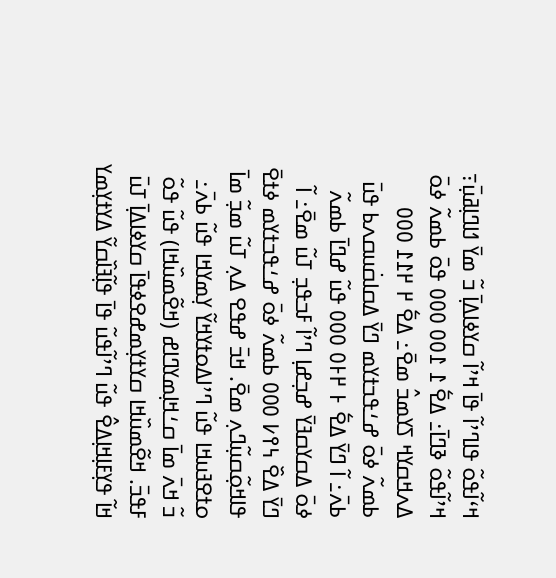ߞߵߊ߬ߟߋ߬ ߟߊߣߴߊ߬ ߟߊ߫ ߞߴߊ߬ ߛߌߦߊߡߊ߲߫ ߏ߬ ߘߌ߫ ߗߊߣߊ߲ߥߎ߲߫߹ ߞߴߊ߬ߟߋ߬ ߢߣߊ߫߸ ߡߐ߱ ߁ ߁߀߀ ߀߀߀ ߟߋ߫ ߕߘߍ߬ ߦߋ߫ ߡߍߞߛߌߞ ߖߌߘߏ߮ ߘߐ߫߸ ߡߐ߱ ߂ ߂߁߁ ߀߀߀ ߕߘߍ߬ ߦߋ߫ ߝߑߟߏߙߌߘ ߣߌ߫ ߡߛߊߛ߭ߎߛߍߕ ߟߎ߫ ߕߍ߫߸ ߊ߬ ߣߌ߫ ߡߐ߱ ߅ ߂߅߀ ߀߀߀ ߟߎ߬ ߝߣߊ߫ ߕߘߍ߬ ߦߋ߫ ߡߛߌߛߔߌ߫ ߝߏ߲ߝߊ߲ ߣߴߊ߬ ߓߏߟߏ߲ ߠߎ߬ ߘߐ߫߸ ߊ߬ ߣߌ߫ ߡߐ߰ ߆߉߇ ߀߀߀ ߕߘߍ߬ ߦߋ߫ ߝߑߟߏߙߌߘ ߦߙߐ߫ ߟߊߞߋ߲߬ߛߎ߲߬ߣߍ߲ ߘߐ߫. ߞߏ߫ ߝߟߐ ߡߍ߲ ߠߎ߬ ߘߏ߲߬ ߘߊ߫ ߋߙߐߔߎߞߊ ߟߎ߬ ߣߴߊߡߋߙߌߞߌ߬ ߌ߲ߘߌߞߊ ߟߎ߬ ߕߍ߫߸ ߏ߬ ߞߍ߫ ߘߊ߫ ߛߑߞߊ߲ߘߌߣߊߝ (ߞߐ߬ߘߎ߰ߞߊ) ߟߎ߬ ߟߋ߬ ߓߟߏ߫. ߞߐ߬ߘߎ߰ߞߊ ߛߌߙߌ߲ߘߝߐߦߟߊ߫ ߛߌߦߊߡߊ߲߫ ߠߎ߫ ߞߊ߬ ߟߌ߲ߓߊ߲ߞߊ߲ߡߐ߮ ߟߎ߬ ߣߴߊ߬ߟߎ߬ ߟߊ߫ ߟߊ߲߬ߔߊ߰ߛߌ߬ ߡߌߙߌ߲ߘߌ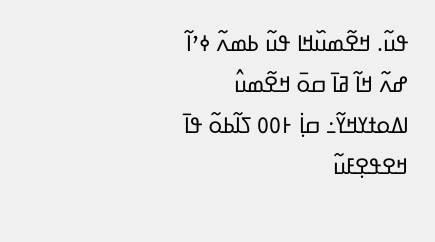ߟߎ߬. ߞߐ߬ߘߎ߰ߞߊ ߟߎ߬ ߕߘߍ߬ ߦߴߊ߬ ߝߍ߬ ߞߊ߬ ߥߊ߫ ߛߋ߫ ߞߐ߬ߘߎ߮ ߊߡߋߙߌߞߌ߬߸ ߛߊ߲߭ ߅߀߀ ߖߊ߬ߕߋ߬ ߟߊ߫ ߞߐߟߐ߲ߓߎ߬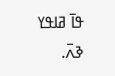ߟߊ߫ ߥߊߟߌ ߢߍ߫.